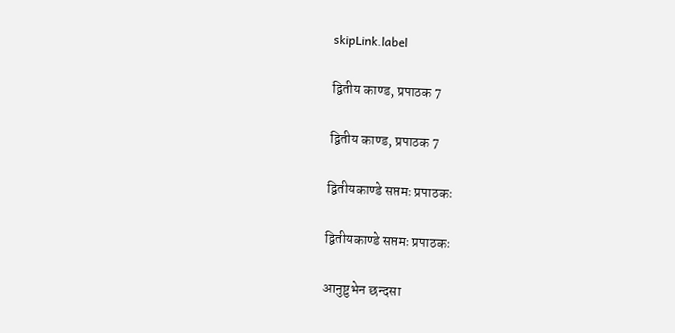skipLink.label

द्वितीय काण्ड, प्रपाठक 7

द्वितीय काण्ड, प्रपाठक 7

द्वितीयकाण्डे सप्तमः प्रपाठकः

द्वितीयकाण्डे सप्तमः प्रपाठकः

आनुष्टुभेन छन्दसा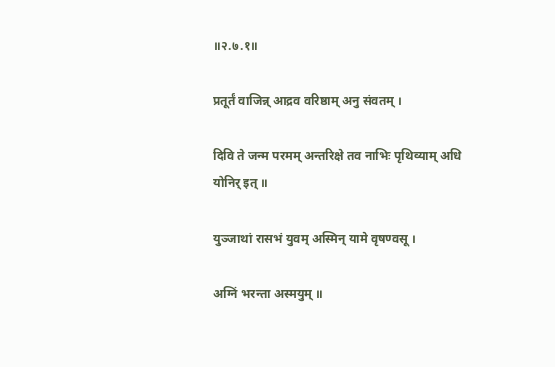॥२.७.१॥

प्रतूर्तं वाजिन्न् आद्रव वरिष्ठाम् अनु संवतम् ।

दिवि ते जन्म परमम् अन्तरिक्षे तव नाभिः पृथिव्याम् अधि योनिर् इत् ॥

युञ्जाथां रासभं युवम् अस्मिन् यामे वृषण्वसू ।

अग्निं भरन्ता अस्मयुम् ॥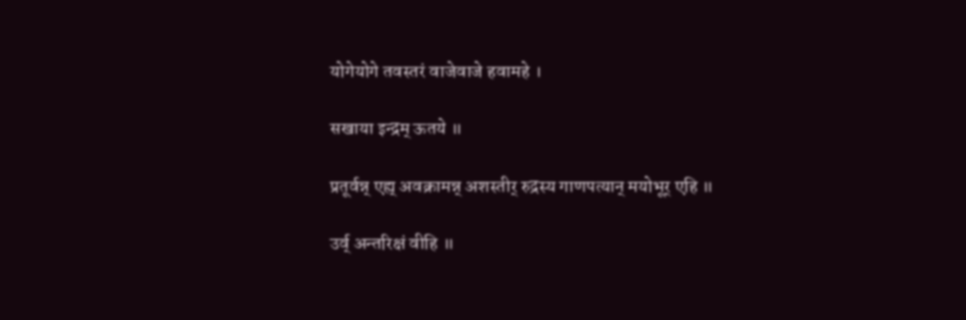योगेयोगे तवस्तरं वाजेवाजे हवामहे ।

सखाया इन्द्रम् ऊतये ॥

प्रतूर्वन्न् एह्य् अवक्रामन्न् अशस्तीर् रुद्रस्य गाणपत्यान् मयोभूर् एहि ॥

उर्व् अन्तरिक्षं वीहि ॥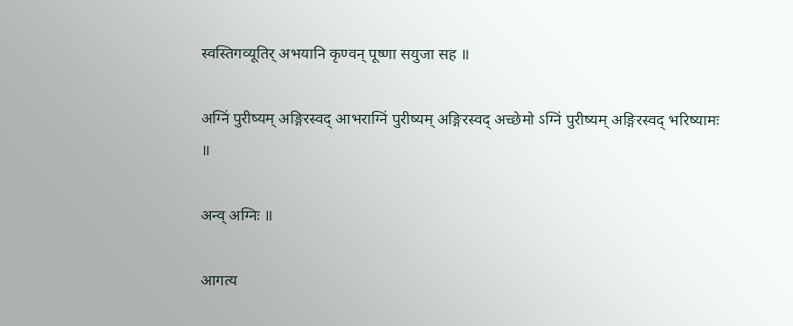स्वस्तिगव्यूतिर् अभयानि कृण्वन् पूष्णा सयुजा सह ॥

अग्निं पुरीष्यम् अङ्गिरस्वद् आभराग्निं पुरीष्यम् अङ्गिरस्वद् अच्छेमो ऽग्निं पुरीष्यम् अङ्गिरस्वद् भरिष्यामः ॥

अन्व् अग्निः ॥

आगत्य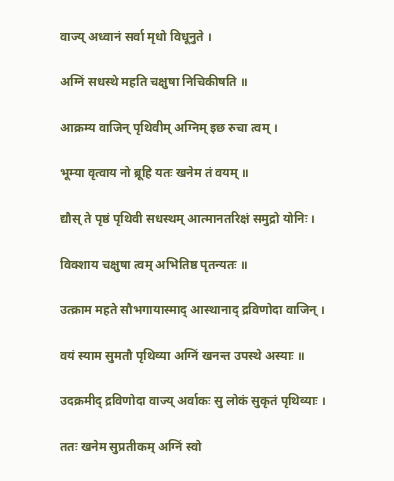वाज्य् अध्वानं सर्वा मृधो विधूनुते ।

अग्निं सधस्थे महति चक्षुषा निचिकीषति ॥

आक्रम्य वाजिन् पृथिवीम् अग्निम् इछ रुचा त्वम् ।

भूम्या वृत्वाय नो ब्रूहि यतः खनेम तं वयम् ॥

द्यौस् ते पृष्ठं पृथिवी सधस्थम् आत्मानतरिक्षं समुद्रो योनिः ।

विक्शाय चक्षुषा त्वम् अभितिष्ठ पृतन्यतः ॥

उत्क्राम महते सौभगायास्माद् आस्थानाद् द्रविणोदा वाजिन् ।

वयं स्याम सुमतौ पृथिव्या अग्निं खनन्त उपस्थे अस्याः ॥

उदक्रमीद् द्रविणोदा वाज्य् अर्वाकः सु लोकं सुकृतं पृथिव्याः ।

ततः खनेम सुप्रतीकम् अग्निं स्वो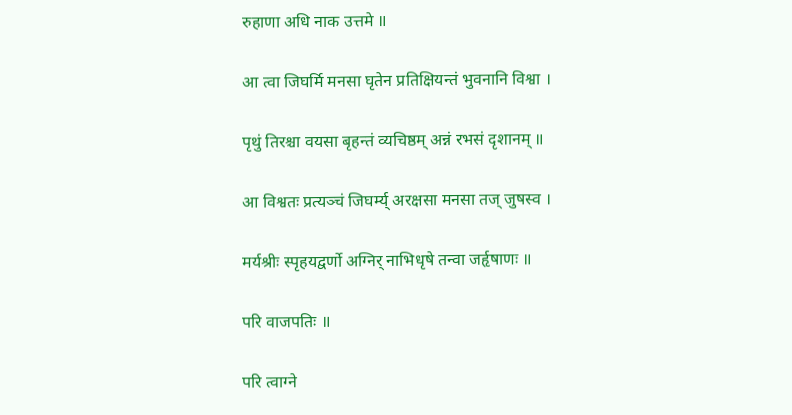रुहाणा अधि नाक उत्तमे ॥

आ त्वा जिघर्मि मनसा घृतेन प्रतिक्षियन्तं भुवनानि विश्वा ।

पृथुं तिरश्चा वयसा बृहन्तं व्यचिष्ठम् अन्नं रभसं दृशानम् ॥

आ विश्वतः प्रत्यञ्चं जिघर्म्य् अरक्षसा मनसा तज् जुषस्व ।

मर्यश्रीः स्पृहयद्वर्णो अग्निर् नाभिधृषे तन्वा जर्हृषाणः ॥

परि वाजपतिः ॥

परि त्वाग्ने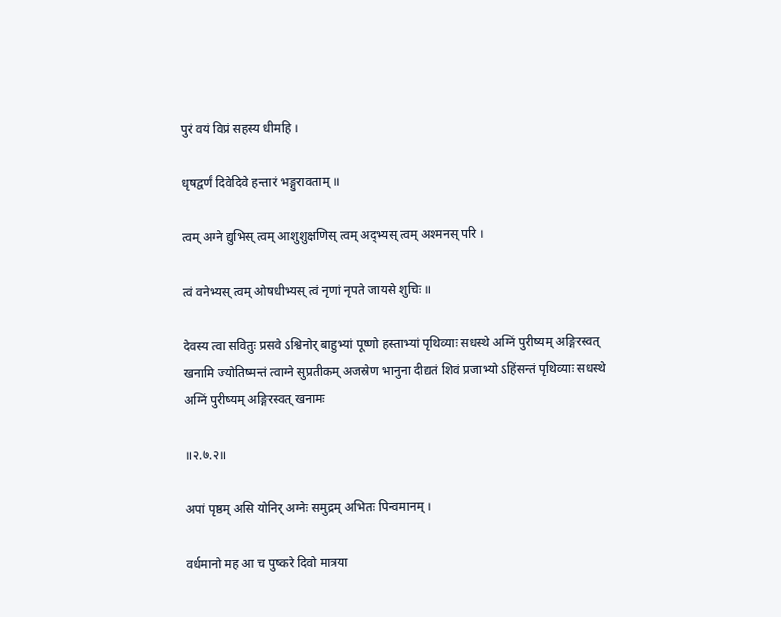पुरं वयं विप्रं सहस्य धीमहि ।

धृषद्वर्णं दिवेदिवे हन्तारं भङ्गुरावताम् ॥

त्वम् अग्ने द्युभिस् त्वम् आशुशुक्षणिस् त्वम् अद्भ्यस् त्वम् अश्मनस् परि ।

त्वं वनेभ्यस् त्वम् ओषधीभ्यस् त्वं नृणां नृपते जायसे शुचिः ॥

देवस्य त्वा सवितुः प्रसवे ऽश्विनोर् बाहुभ्यां पूष्णो हस्ताभ्यां पृथिव्याः सधस्थे अग्निं पुरीष्यम् अङ्गिरस्वत् खनामि ज्योतिष्मन्तं त्वाग्ने सुप्रतीकम् अजस्रेण भानुना दीद्यतं शिवं प्रजाभ्यो ऽहिंसन्तं पृथिव्याः सधस्थे अग्निं पुरीष्यम् अङ्गिरस्वत् खनामः

॥२.७.२॥

अपां पृष्ठम् असि योनिर् अग्नेः समुद्रम् अभितः पिन्वमानम् ।

वर्धमानो मह आ च पुष्करे दिवो मात्रया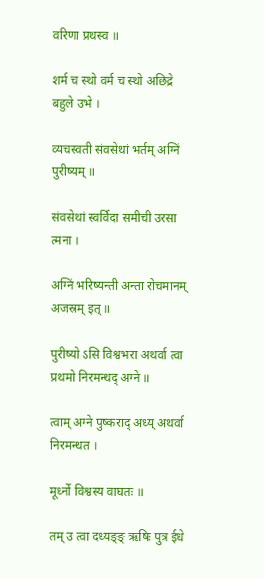वरिणा प्रथस्व ॥

शर्म च स्थो वर्म च स्थो अछिद्रे बहुले उभे ।

व्यचस्वती संवसेथां भर्तम् अग्निं पुरीष्यम् ॥

संवसेथां स्वर्विदा समीची उरसा त्मना ।

अग्निं भरिष्यन्ती अन्ता रोचमानम् अजस्रम् इत् ॥

पुरीष्यो ऽसि विश्वभरा अथर्वा त्वा प्रथमो निरमन्थद् अग्ने ॥

त्वाम् अग्ने पुष्कराद् अध्य् अथर्वा निरमन्थत ।

मूर्ध्नो विश्वस्य वाघतः ॥

तम् उ त्वा दध्यङ्ङ् ऋषिः पुत्र ईधे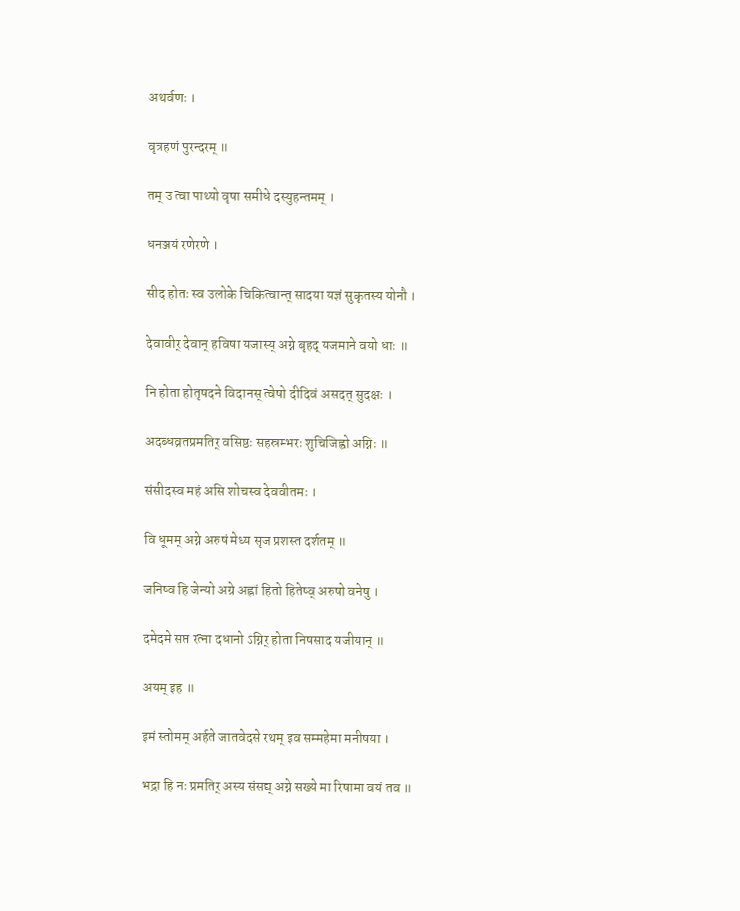अथर्वणः ।

वृत्रहणं पुरन्दरम् ॥

तम् उ त्वा पाथ्यो वृषा समीधे दस्युहन्तमम् ।

धनञ्जयं रणेरणे ।

सीद होतः स्व उलोके चिकित्वान्त् सादया यज्ञं सुकृतस्य योनौ ।

देवावीर् देवान् हविषा यजास्य् अग्ने बृहद् यजमाने वयो धाः ॥

नि होता होतृषदने विदानस् त्वेषो दीदिवं असदत् सुदक्षः ।

अदब्धव्रतप्रमतिर् वसिष्ठः सहस्रम्भरः शुचिजिह्वो अग्निः ॥

संसीदस्व महं असि शोचस्व देववीतमः ।

वि धूमम् अग्ने अरुषं मेध्य सृज प्रशस्त दर्शतम् ॥

जनिष्व हि जेन्यो अग्रे अह्नां हितो हितेष्व् अरुषो वनेषु ।

दमेदमे सप्त रत्ना दधानो ऽग्निर् होता निषसाद यजीयान् ॥

अयम् इह ॥

इमं स्तोमम् अर्हते जातवेदसे रथम् इव सम्महेमा मनीषया ।

भद्रा हि नः प्रमतिर् अस्य संसद्य् अग्ने सख्ये मा रिषामा वयं तव ॥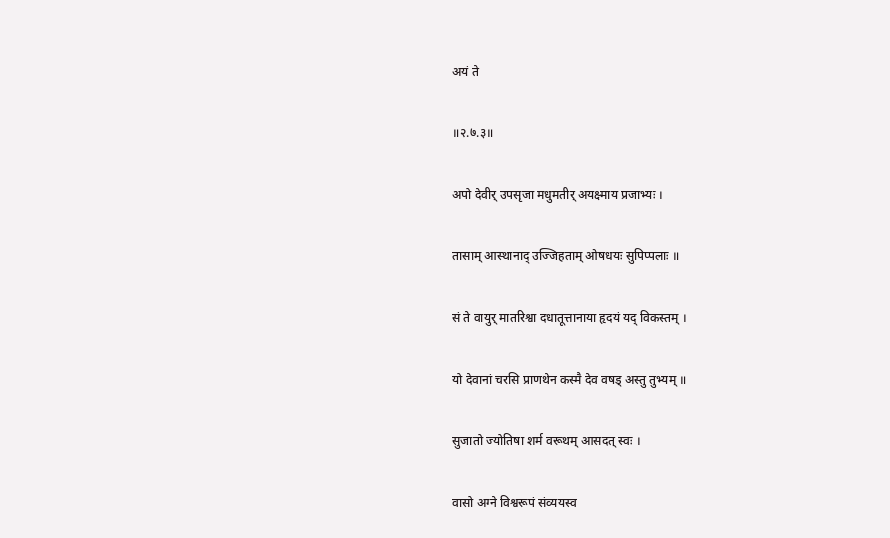अयं ते

॥२.७.३॥

अपो देवीर् उपसृजा मधुमतीर् अयक्ष्माय प्रजाभ्यः ।

तासाम् आस्थानाद् उज्जिहताम् ओषधयः सुपिप्पलाः ॥

सं ते वायुर् मातरिश्वा दधातूत्तानाया हृदयं यद् विकस्तम् ।

यो देवानां चरसि प्राणथेन कस्मै देव वषड् अस्तु तुभ्यम् ॥

सुजातो ज्योतिषा शर्म वरूथम् आसदत् स्वः ।

वासो अग्ने विश्वरूपं संव्ययस्व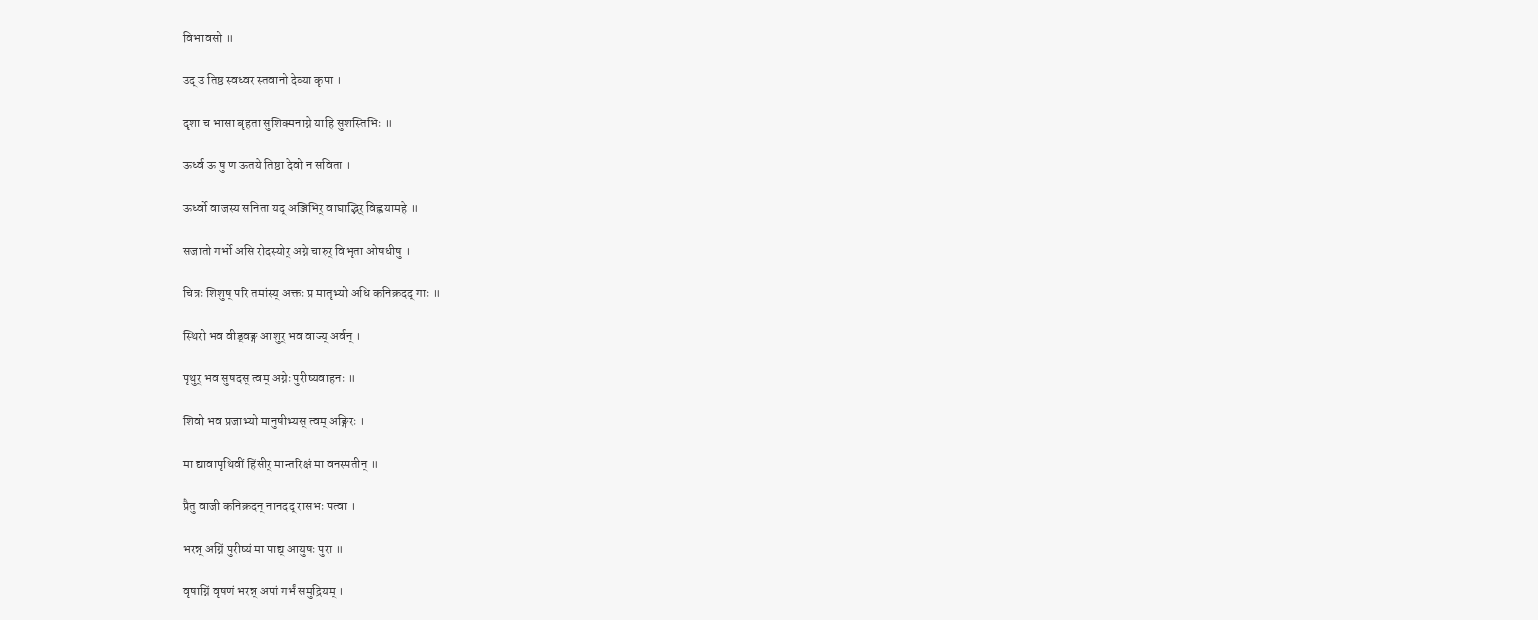विभावसो ॥

उद् उ तिष्ठ स्वध्वर स्तवानो देव्या कृपा ।

दृशा च भासा बृहता सुशिक्मनाग्ने याहि सुशस्तिभिः ॥

ऊर्ध्व ऊ षु ण ऊतये तिष्ठा देवो न सविता ।

ऊर्ध्वो वाजस्य सनिता यद् अञ्जिभिर् वाघाद्भिर् विह्वयामहे ॥

सजातो गर्भो असि रोदस्योर् अग्ने चारुर् विभृता ओषधीषु ।

चित्रः शिशुष् परि तमांस्य् अक्तः प्र मातृभ्यो अधि कनिक्रदद् गाः ॥

स्थिरो भव वीड्वङ्ग आशुर् भव वाज्य् अर्वन् ।

पृथुर् भव सुषदस् त्वम् अग्नेः पुरीष्यवाहनः ॥

शिवो भव प्रजाभ्यो मानुषीभ्यस् त्वम् अङ्गिरः ।

मा द्यावापृथिवीं हिंसीर् मान्तरिक्षं मा वनस्पतीन् ॥

प्रैतु वाजी कनिक्रदन् नानदद् रासभः पत्वा ।

भरन्न् अग्निं पुरीष्यं मा पाद्य् आयुषः पुरा ॥

वृषाग्निं वृषणं भरन्न् अपां गर्भं समुद्रियम् ।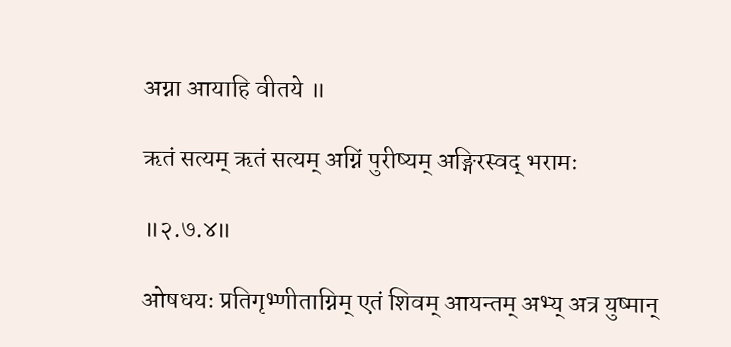अग्ना आयाहि वीतये ॥

ऋतं सत्यम् ऋतं सत्यम् अग्निं पुरीष्यम् अङ्गिरस्वद् भरामः

॥२.७.४॥

ओषधयः प्रतिगृभ्णीताग्निम् एतं शिवम् आयन्तम् अभ्य् अत्र युष्मान्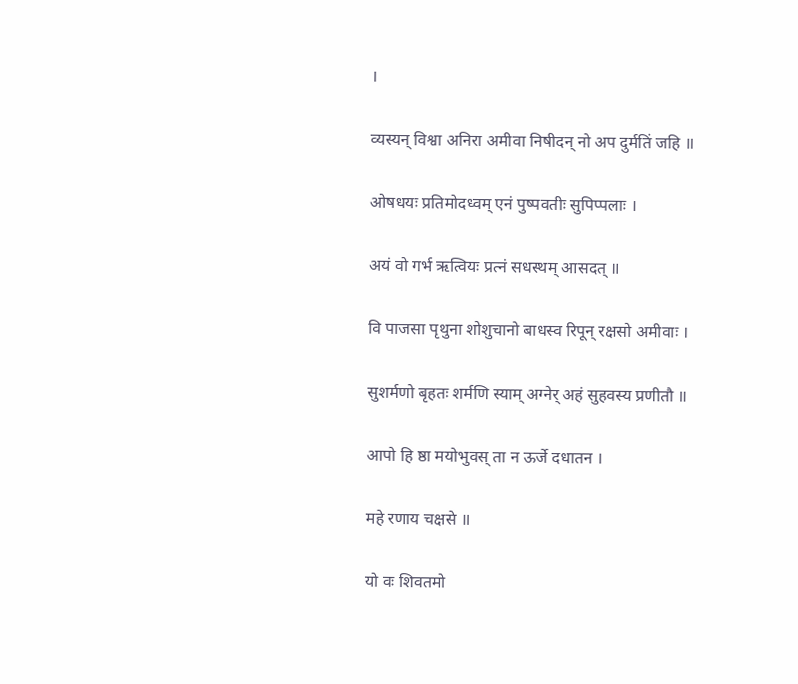।

व्यस्यन् विश्वा अनिरा अमीवा निषीदन् नो अप दुर्मतिं जहि ॥

ओषधयः प्रतिमोदध्वम् एनं पुष्पवतीः सुपिप्पलाः ।

अयं वो गर्भ ऋत्वियः प्रत्नं सधस्थम् आसदत् ॥

वि पाजसा पृथुना शोशुचानो बाधस्व रिपून् रक्षसो अमीवाः ।

सुशर्मणो बृहतः शर्मणि स्याम् अग्नेर् अहं सुहवस्य प्रणीतौ ॥

आपो हि ष्ठा मयोभुवस् ता न ऊर्जे दधातन ।

महे रणाय चक्षसे ॥

यो वः शिवतमो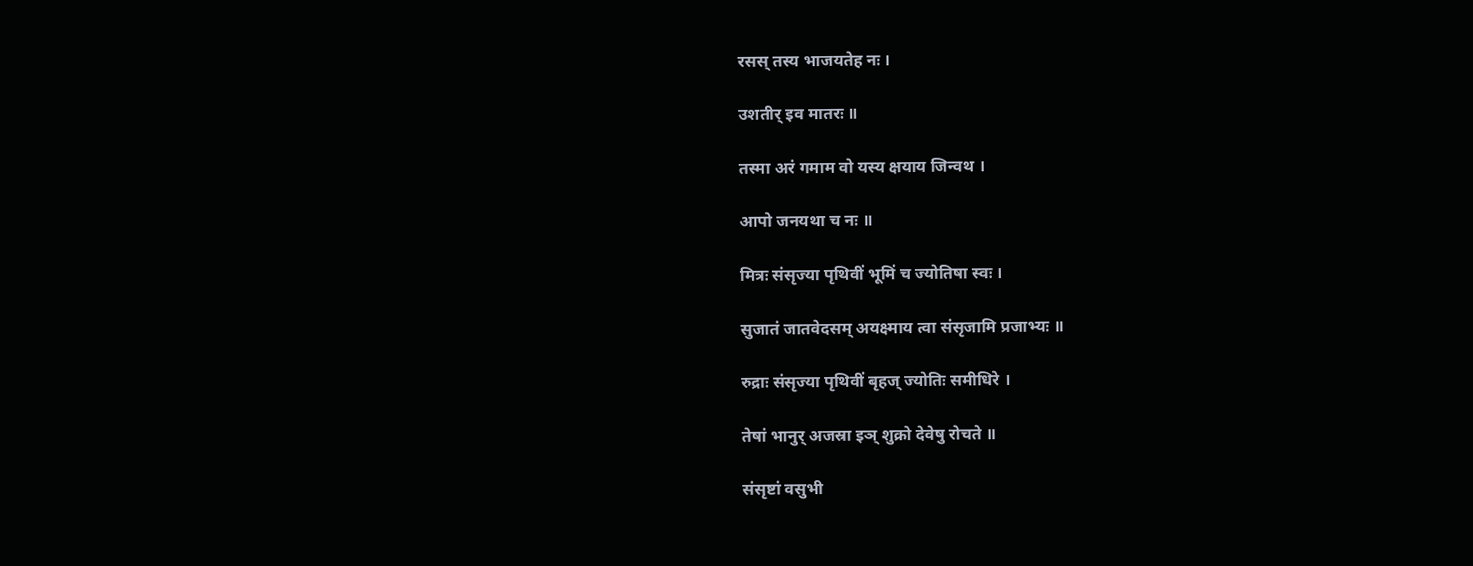रसस् तस्य भाजयतेह नः ।

उशतीर् इव मातरः ॥

तस्मा अरं गमाम वो यस्य क्षयाय जिन्वथ ।

आपो जनयथा च नः ॥

मित्रः संसृज्या पृथिवीं भूमिं च ज्योतिषा स्वः ।

सुजातं जातवेदसम् अयक्ष्माय त्वा संसृजामि प्रजाभ्यः ॥

रुद्राः संसृज्या पृथिवीं बृहज् ज्योतिः समीधिरे ।

तेषां भानुर् अजस्रा इञ् शुक्रो देवेषु रोचते ॥

संसृष्टां वसुभी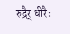रुद्रैर् धीरैः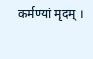कर्मण्यां मृदम् ।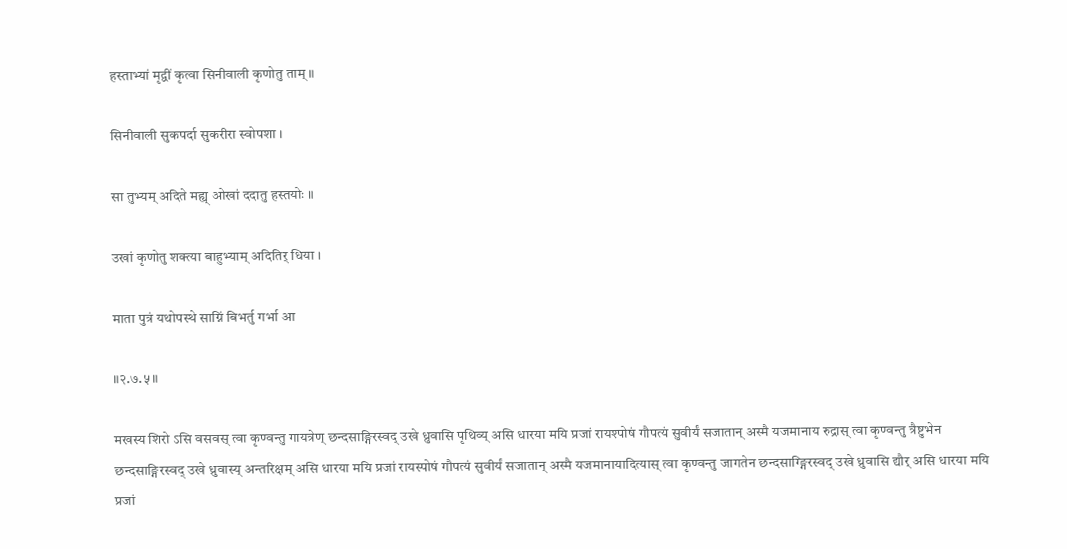हस्ताभ्यां मृद्वीं कृत्वा सिनीवाली कृणोतु ताम् ॥

सिनीवाली सुकपर्दा सुकरीरा स्वोपशा ।

सा तुभ्यम् अदिते मह्य् ओखां ददातु हस्तयोः ॥

उखां कृणोतु शक्त्या बाहुभ्याम् अदितिर् धिया ।

माता पुत्रं यथोपस्थे साग्निं बिभर्तु गर्भा आ

॥२.७.५॥

मखस्य शिरो ऽसि वसवस् त्वा कृण्वन्तु गायत्रेण् छन्दसाङ्गिरस्वद् उखे ध्रुवासि पृथिव्य् असि धारया मयि प्रजां रायश्पोषं गौपत्यं सुवीर्यं सजातान् अस्मै यजमानाय रुद्रास् त्वा कृण्वन्तु त्रैष्टुभेन छन्दसाङ्गिरस्वद् उखे ध्रुवास्य् अन्तरिक्षम् असि धारया मयि प्रजां रायस्पोषं गौपत्यं सुवीर्यं सजातान् अस्मै यजमानायादित्यास् त्वा कृण्वन्तु जागतेन छन्दसाग्ङ्गिरस्वद् उखे ध्रुवासि द्यौर् असि धारया मयि प्रजां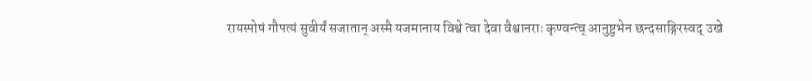रायस्पोषं गौपत्यं सुवीर्यं सजातान् अस्मै यजमानाय विश्वे त्वा देवा वैश्वानराः कृण्वन्त्व् आनुष्टुभेन छन्दसाङ्गिरस्वद् उखे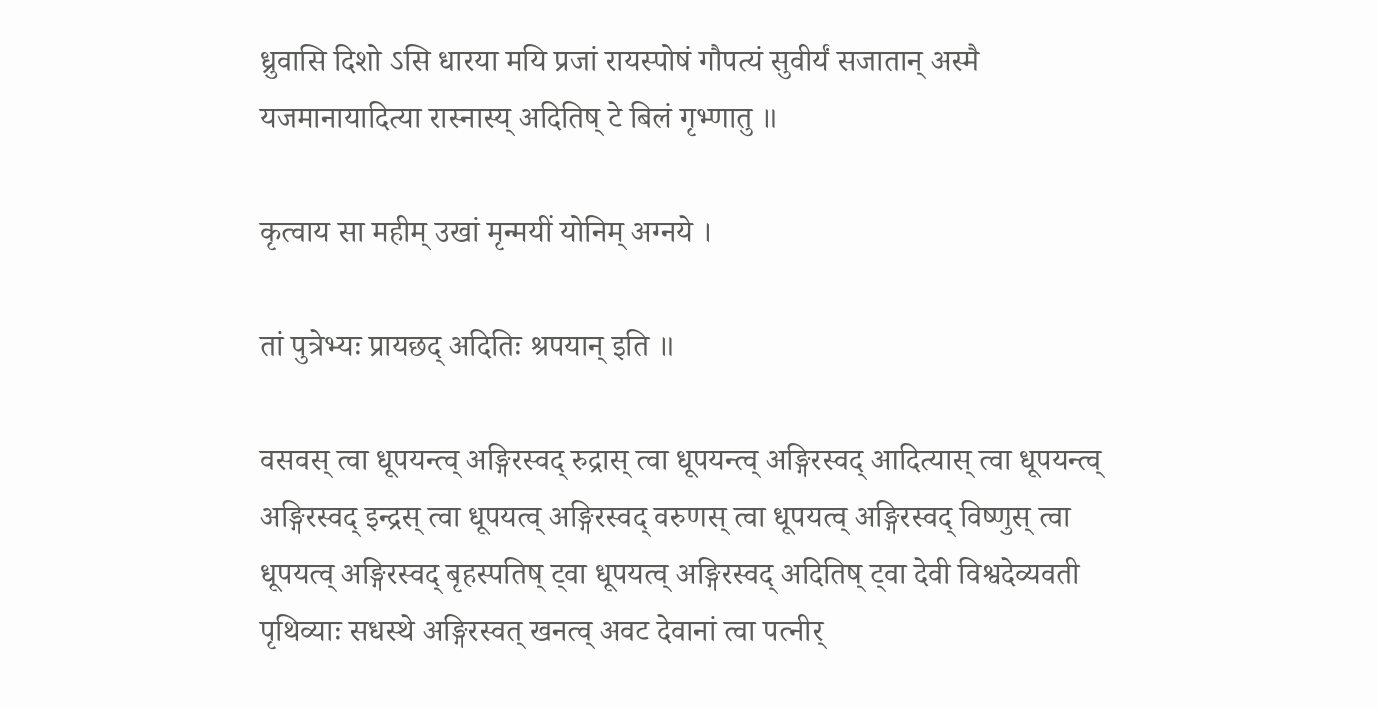ध्रुवासि दिशो ऽसि धारया मयि प्रजां रायस्पोषं गौपत्यं सुवीर्यं सजातान् अस्मै यजमानायादित्या रास्नास्य् अदितिष् टे बिलं गृभ्णातु ॥

कृत्वाय सा महीम् उखां मृन्मयीं योनिम् अग्नये ।

तां पुत्रेभ्यः प्रायछद् अदितिः श्रपयान् इति ॥

वसवस् त्वा धूपयन्त्व् अङ्गिरस्वद् रुद्रास् त्वा धूपयन्त्व् अङ्गिरस्वद् आदित्यास् त्वा धूपयन्त्व् अङ्गिरस्वद् इन्द्रस् त्वा धूपयत्व् अङ्गिरस्वद् वरुणस् त्वा धूपयत्व् अङ्गिरस्वद् विष्णुस् त्वा धूपयत्व् अङ्गिरस्वद् बृहस्पतिष् ट्वा धूपयत्व् अङ्गिरस्वद् अदितिष् ट्वा देवी विश्वदेव्यवती पृथिव्याः सधस्थे अङ्गिरस्वत् खनत्व् अवट देवानां त्वा पत्नीर्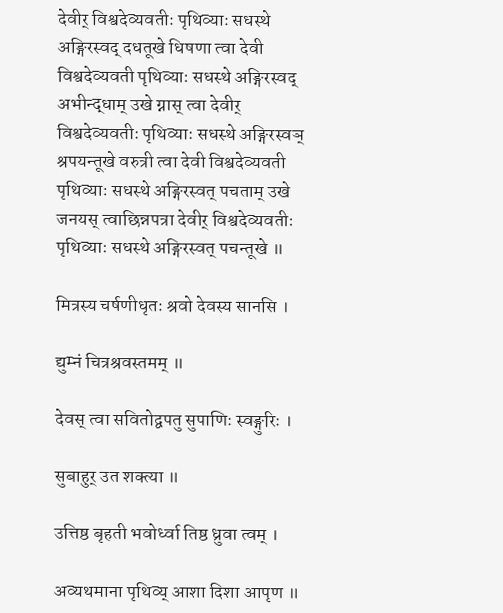देवीर् विश्वदेव्यवतीः पृथिव्याः सधस्थे अङ्गिरस्वद् दधतूखे धिषणा त्वा देवी विश्वदेव्यवती पृथिव्याः सधस्थे अङ्गिरस्वद् अभीन्द्धाम् उखे ग्नास् त्वा देवीर् विश्वदेव्यवतीः पृथिव्याः सधस्थे अङ्गिरस्वञ् श्रपयन्तूखे वरुत्री त्वा देवी विश्वदेव्यवती पृथिव्याः सधस्थे अङ्गिरस्वत् पचताम् उखे जनयस् त्वाछिन्नपत्रा देवीर् विश्वदेव्यवतीः पृथिव्याः सधस्थे अङ्गिरस्वत् पचन्तूखे ॥

मित्रस्य चर्षणीधृतः श्रवो देवस्य सानसि ।

द्युम्नं चित्रश्रवस्तमम् ॥

देवस् त्वा सवितोद्वपतु सुपाणिः स्वङ्गुरिः ।

सुबाहुर् उत शक्त्या ॥

उत्तिष्ठ बृहती भवोर्ध्वा तिष्ठ ध्रुवा त्वम् ।

अव्यथमाना पृथिव्य् आशा दिशा आपृण ॥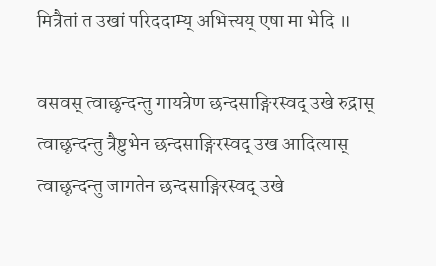मित्रैतां त उखां परिददाम्य् अभित्त्यय् एषा मा भेदि ॥

वसवस् त्वाछृन्दन्तु गायत्रेण छन्दसाङ्गिरस्वद् उखे रुद्रास् त्वाछृन्दन्तु त्रैष्टुभेन छन्दसाङ्गिरस्वद् उख आदित्यास् त्वाछृन्दन्तु जागतेन छन्दसाङ्गिरस्वद् उखे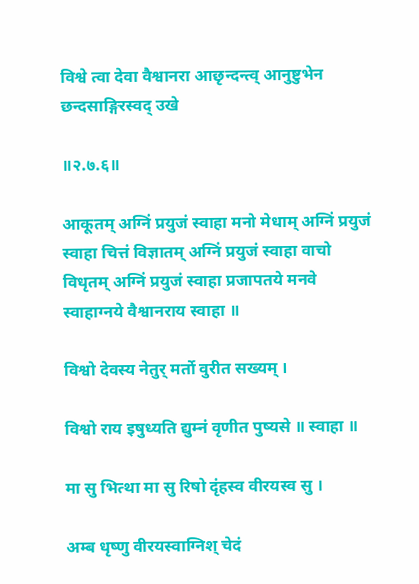विश्वे त्वा देवा वैश्वानरा आछृन्दन्त्व् आनुष्टुभेन छन्दसाङ्गिरस्वद् उखे

॥२.७.६॥

आकूतम् अग्निं प्रयुजं स्वाहा मनो मेधाम् अग्निं प्रयुजं स्वाहा चित्तं विज्ञातम् अग्निं प्रयुजं स्वाहा वाचो विधृतम् अग्निं प्रयुजं स्वाहा प्रजापतये मनवे स्वाहाग्नये वैश्वानराय स्वाहा ॥

विश्वो देवस्य नेतुर् मर्तो वुरीत सख्यम् ।

विश्वो राय इषुध्यति द्युम्नं वृणीत पुष्यसे ॥ स्वाहा ॥

मा सु भित्था मा सु रिषो दृंहस्व वीरयस्व सु ।

अम्ब धृष्णु वीरयस्वाग्निश् चेदं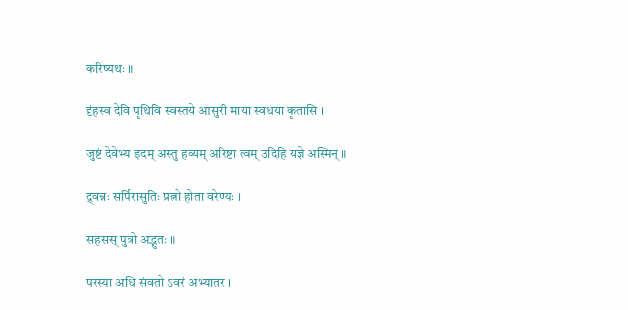करिष्यथः ॥

दृंहस्व देवि पृथिवि स्वस्तये आसुरी माया स्वधया कृतासि ।

जुष्टं देवेभ्य इदम् अस्तु हव्यम् अरिष्टा त्वम् उदिहि यज्ञे अस्मिन् ॥

द्र्वन्नः सर्पिरासुतिः प्रत्नो होता वरेण्यः ।

सहसस् पुत्रो अद्भुतः ॥

परस्या अधि संवतो ऽवरं अभ्यातर ।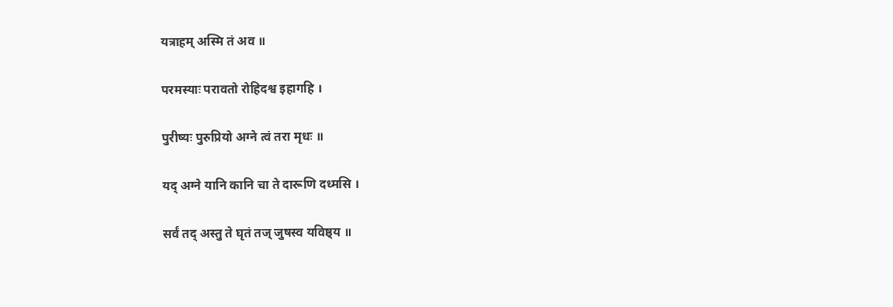यत्राहम् अस्मि तं अव ॥

परमस्याः परावतो रोहिदश्व इहागहि ।

पुरीष्यः पुरुप्रियो अग्ने त्वं तरा मृधः ॥

यद् अग्ने यानि कानि चा ते दारूणि दध्मसि ।

सर्वं तद् अस्तु ते घृतं तज् जुषस्व यविष्ठ्य ॥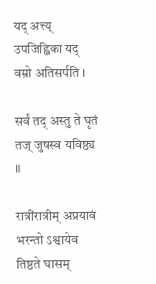यद् अत्त्य् उपजिह्विका यद् वम्रो अतिसर्पति ।

सर्वं तद् अस्तु ते घृतं तज् जुषस्व यविष्ठ्य ॥

रात्रींरात्रीम् अप्रयावं भरन्तो ऽश्वायेव तिष्ठते घासम्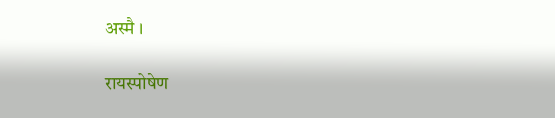अस्मै ।

रायस्पोषेण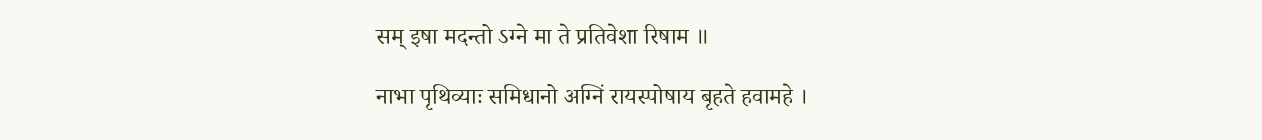सम् इषा मदन्तो ऽग्ने मा ते प्रतिवेशा रिषाम ॥

नाभा पृथिव्याः समिधानो अग्निं रायस्पोषाय बृहते हवामहे ।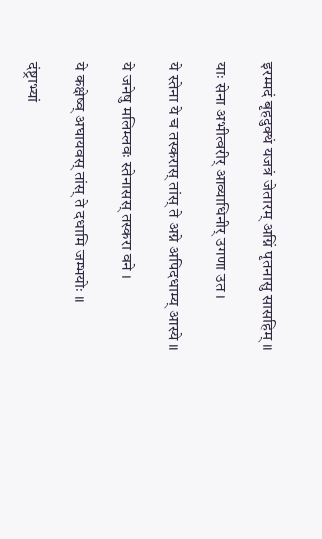इरम्मदं बृहदुक्थं यजत्रं जेतारम् अग्निं पृतनासु सासहिम् ॥

याः सेना अभीत्वरीर् आव्याधिनीर् उगणा उत ।

ये स्तेना ये च तस्करास् तांस् ते अग्ने अपिदधाम्य् आस्ये ॥

ये जनेषु मलिम्लवः स्तेनासस् तस्करा वने ।

ये कक्षेष्व् अघायवस् तांस् ते दधामि जम्भयोः ॥

दंष्ट्राभ्यां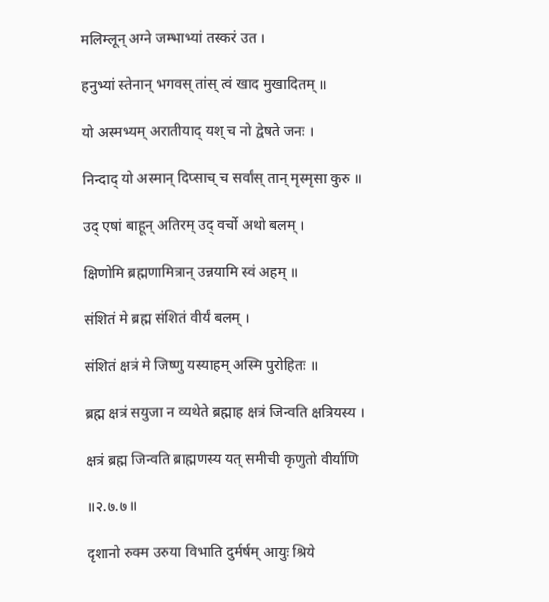मलिम्लून् अग्ने जम्भाभ्यां तस्करं उत ।

हनुभ्यां स्तेनान् भगवस् तांस् त्वं खाद मुखादितम् ॥

यो अस्मभ्यम् अरातीयाद् यश् च नो द्वेषते जनः ।

निन्दाद् यो अस्मान् दिप्साच् च सर्वांस् तान् मृस्मृसा कुरु ॥

उद् एषां बाहून् अतिरम् उद् वर्चो अथो बलम् ।

क्षिणोमि ब्रह्मणामित्रान् उन्नयामि स्वं अहम् ॥

संशितं मे ब्रह्म संशितं वीर्यं बलम् ।

संशितं क्षत्रं मे जिष्णु यस्याहम् अस्मि पुरोहितः ॥

ब्रह्म क्षत्रं सयुजा न व्यथेते ब्रह्माह क्षत्रं जिन्वति क्षत्रियस्य ।

क्षत्रं ब्रह्म जिन्वति ब्राह्मणस्य यत् समीची कृणुतो वीर्याणि

॥२.७.७॥

दृशानो रुक्म उरुया विभाति दुर्मर्षम् आयुः श्रिये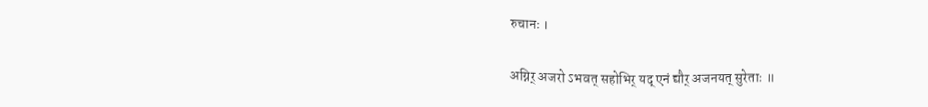रुचानः ।

अग्निर् अजरो ऽभवत् सहोभिर् यद् एनं द्यौर् अजनयत् सुरेताः ॥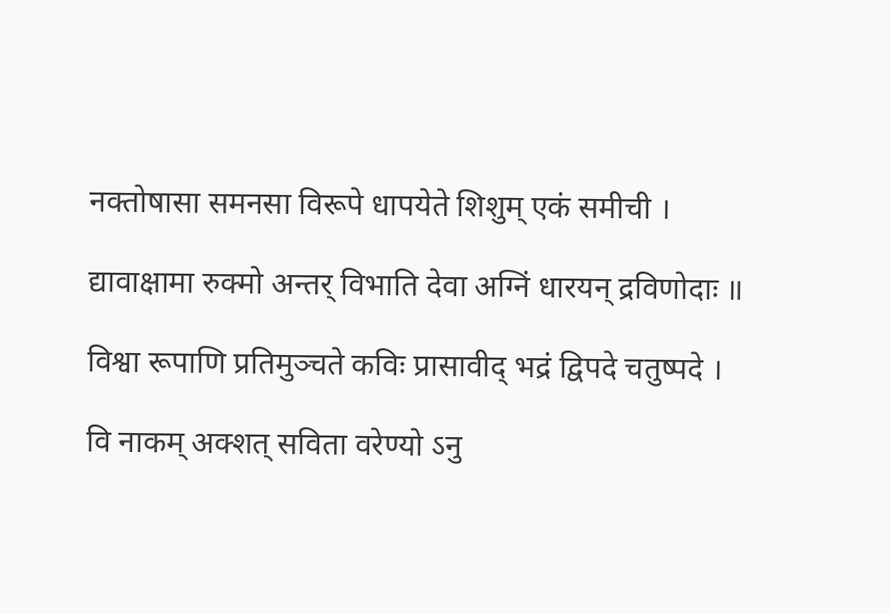नक्तोषासा समनसा विरूपे धापयेते शिशुम् एकं समीची ।

द्यावाक्षामा रुक्मो अन्तर् विभाति देवा अग्निं धारयन् द्रविणोदाः ॥

विश्वा रूपाणि प्रतिमुञ्चते कविः प्रासावीद् भद्रं द्विपदे चतुष्पदे ।

वि नाकम् अक्शत् सविता वरेण्यो ऽनु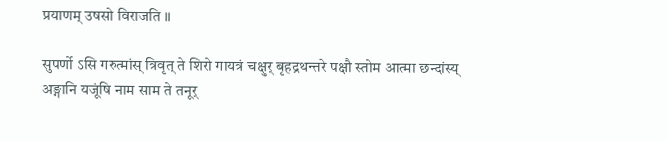प्रयाणम् उषसो विराजति ॥

सुपर्णो ऽसि गरुत्मांस् त्रिवृत् ते शिरो गायत्रं चक्षुर् बृहद्रथन्तरे पक्षौ स्तोम आत्मा छन्दांस्य् अङ्गानि यजूंषि नाम साम ते तनूर्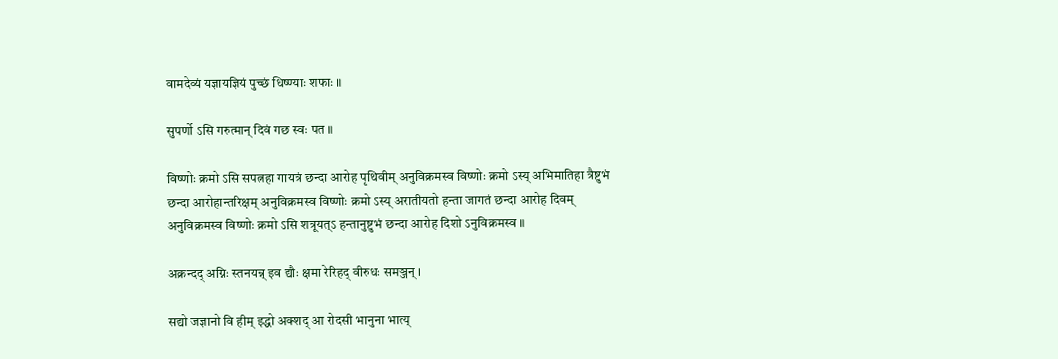वामदेव्यं यज्ञायज्ञियं पुच्छं धिष्ण्याः शफाः ॥

सुपर्णो ऽसि गरुत्मान् दिवं गछ स्वः पत ॥

विष्णोः क्रमो ऽसि सपत्नहा गायत्रं छन्दा आरोह पृथिवीम् अनुविक्रमस्व विष्णोः क्रमो ऽस्य् अभिमातिहा त्रैष्टुभं छन्दा आरोहान्तरिक्षम् अनुविक्रमस्व विष्णोः क्रमो ऽस्य् अरातीयतो हन्ता जागतं छन्दा आरोह दिवम् अनुविक्रमस्व विष्णोः क्रमो ऽसि शत्रूयत्ऽ हन्तानुष्टुभं छन्दा आरोह दिशो ऽनुविक्रमस्व ॥

अक्रन्दद् अग्निः स्तनयन्न् इव द्यौः क्षमा रेरिहद् वीरुधः समञ्जन् ।

सद्यो जज्ञानो वि हीम् इद्धो अक्शद् आ रोदसी भानुना भात्य्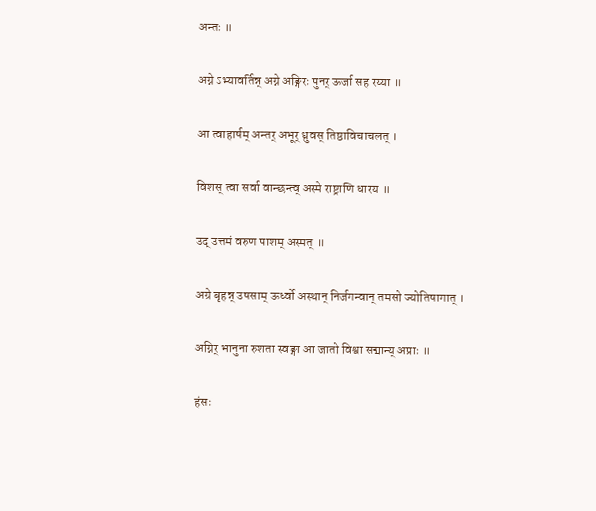अन्तः ॥

अग्ने ऽभ्यावर्तिन्न् अग्ने अङ्गिरः पुनर् ऊर्जा सह रय्या ॥

आ त्वाहार्षम् अन्तर् अभूर् ध्रुवस् तिष्ठाविचाचलत् ।

विशस् त्वा सर्वा वान्छन्त्व् अस्मे राष्ट्राणि धारय ॥

उद् उत्तमं वरुण पाशम् अस्मत् ॥

अग्रे बृहन्न् उषसाम् ऊर्ध्वो अस्थान् निर्जगन्वान् तमसो ज्योतिषागात् ।

अग्निर् भानुना रुशता स्वङ्गा आ जातो विश्वा सद्मान्य् अप्राः ॥

हंसः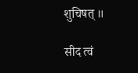शुचिषत् ॥

सीद त्वं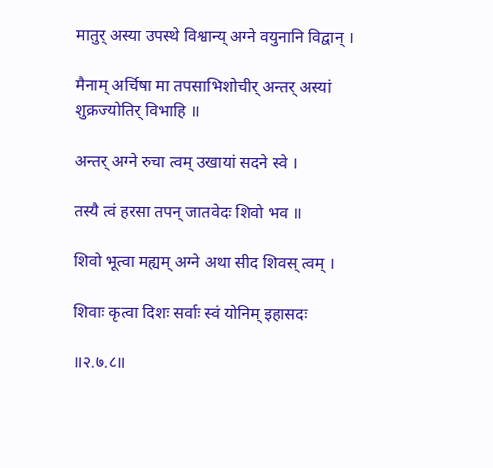मातुर् अस्या उपस्थे विश्वान्य् अग्ने वयुनानि विद्वान् ।

मैनाम् अर्चिषा मा तपसाभिशोचीर् अन्तर् अस्यां शुक्रज्योतिर् विभाहि ॥

अन्तर् अग्ने रुचा त्वम् उखायां सदने स्वे ।

तस्यै त्वं हरसा तपन् जातवेदः शिवो भव ॥

शिवो भूत्वा मह्यम् अग्ने अथा सीद शिवस् त्वम् ।

शिवाः कृत्वा दिशः सर्वाः स्वं योनिम् इहासदः

॥२.७.८॥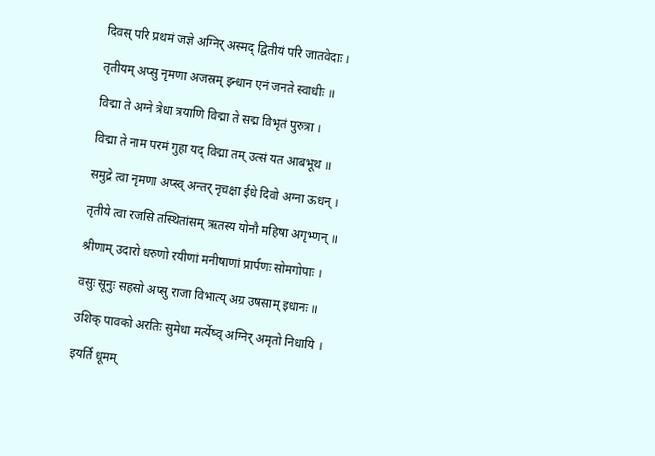दिवस् परि प्रथमं जज्ञे अग्निर् अस्मद् द्वितीयं परि जातवेदाः ।

तृतीयम् अप्सु नृमणा अजस्रम् इन्धान एनं जनते स्वाधीः ॥

विद्मा ते अग्ने त्रेधा त्रयाणि विद्मा ते सद्म विभृतं पुरुत्रा ।

विद्मा ते नाम परमं गुहा यद् विद्मा तम् उत्सं यत आबभूथ ॥

समुद्रे त्वा नृमणा अप्स्व् अन्तर् नृचक्षा ईधे दिवो अग्ना ऊधन् ।

तृतीये त्वा रजसि तस्थितांसम् ऋतस्य योनौ महिषा अगृभ्णन् ॥

श्रीणाम् उदारो धरुणो रयीणां मनीषाणां प्रार्पणः सोमगोपाः ।

वसुः सूनुः सहसो अप्सु राजा विभात्य् अग्र उषसाम् इधानः ॥

उशिक् पावको अरतिः सुमेधा मर्त्येष्व् अग्निर् अमृतो निधायि ।

इयर्ति धूमम्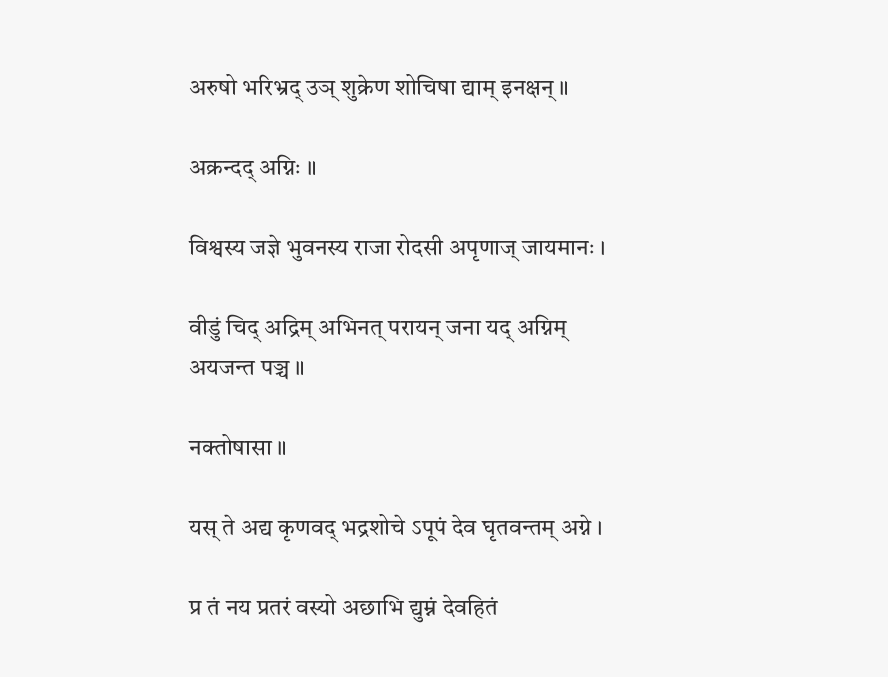अरुषो भरिभ्रद् उञ् शुक्रेण शोचिषा द्याम् इनक्षन् ॥

अक्रन्दद् अग्निः ॥

विश्वस्य जज्ञे भुवनस्य राजा रोदसी अपृणाज् जायमानः ।

वीडुं चिद् अद्रिम् अभिनत् परायन् जना यद् अग्निम् अयजन्त पञ्च ॥

नक्तोषासा ॥

यस् ते अद्य कृणवद् भद्रशोचे ऽपूपं देव घृतवन्तम् अग्ने ।

प्र तं नय प्रतरं वस्यो अछाभि द्युम्नं देवहितं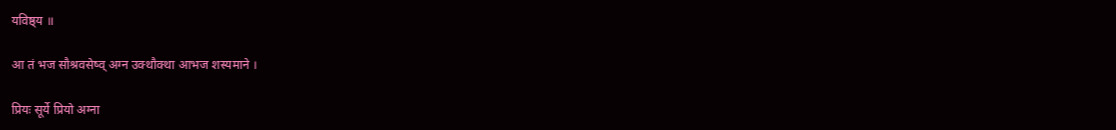यविष्ठ्य ॥

आ तं भज सौश्रवसेष्व् अग्न उक्थौक्था आभज शस्यमाने ।

प्रियः सूर्ये प्रियो अग्ना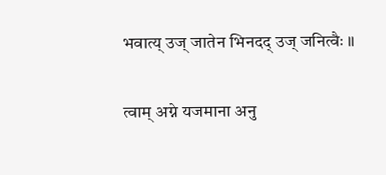भवात्य् उज् जातेन भिनदद् उज् जनित्वैः ॥

त्वाम् अग्ने यजमाना अनु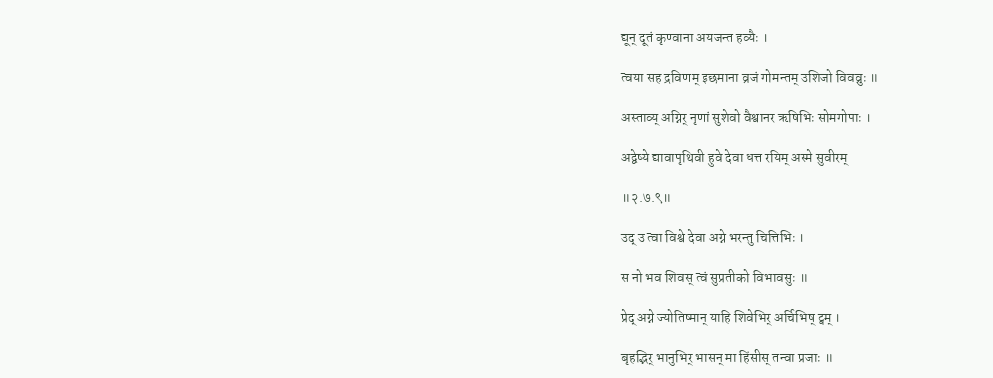द्यून् दूतं कृण्वाना अयजन्त हव्यैः ।

त्वया सह द्रविणम् इछमाना व्रजं गोमन्तम् उशिजो विवव्रुः ॥

अस्ताव्य् अग्निर् नृणां सुशेवो वैश्वानर ऋषिभिः सोमगोपाः ।

अद्वेष्ये द्यावापृथिवी हुवे देवा धत्त रयिम् अस्मे सुवीरम्

॥२.७.९॥

उद् उ त्वा विश्वे देवा अग्ने भरन्तु चित्तिभिः ।

स नो भव शिवस् त्वं सुप्रतीको विभावसुः ॥

प्रेद् अग्ने ज्योतिष्मान् याहि शिवेभिर् अर्चिभिष् ट्वम् ।

बृहद्भिर् भानुभिर् भासन् मा हिंसीस् तन्वा प्रजाः ॥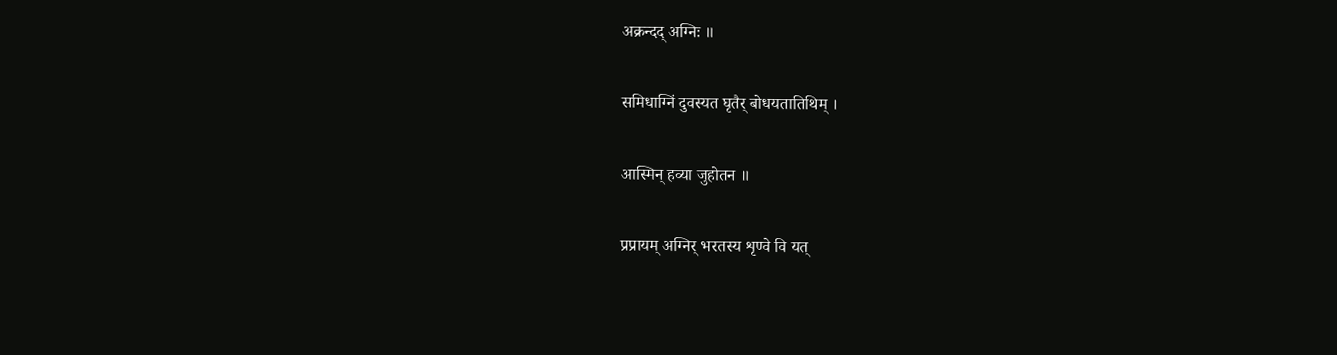अक्रन्दद् अग्निः ॥

समिधाग्निं दुवस्यत घृतैर् बोधयतातिथिम् ।

आस्मिन् हव्या जुहोतन ॥

प्रप्रायम् अग्निर् भरतस्य शृण्वे वि यत्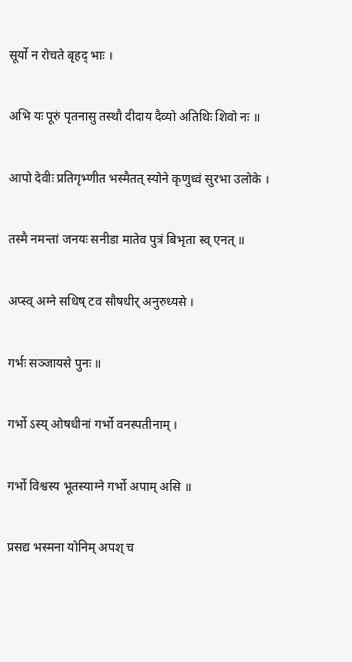सूर्यो न रोचते बृहद् भाः ।

अभि यः पूरुं पृतनासु तस्थौ दीदाय दैव्यो अतिथिः शिवो नः ॥

आपो देवीः प्रतिगृभ्णीत भस्मैतत् स्योने कृणुध्वं सुरभा उलोके ।

तस्मै नमन्तां जनयः सनीडा मातेव पुत्रं बिभृता स्व् एनत् ॥

अप्स्व् अग्ने सधिष् टव सौषधीर् अनुरुध्यसे ।

गर्भः सञ्जायसे पुनः ॥

गर्भो ऽस्य् ओषधीनां गर्भो वनस्पतीनाम् ।

गर्भो विश्वस्य भूतस्याग्ने गर्भो अपाम् असि ॥

प्रसद्य भस्मना योनिम् अपश् च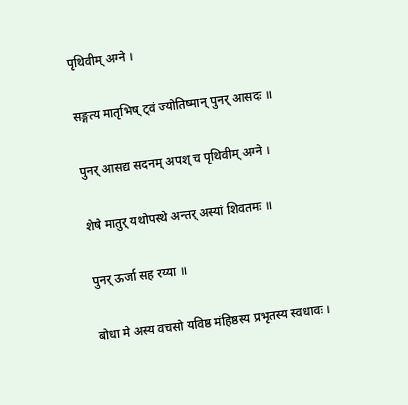पृथिवीम् अग्ने ।

सङ्गत्य मातृभिष् ट्वं ज्योतिष्मान् पुनर् आसदः ॥

पुनर् आसद्य सदनम् अपश् च पृथिवीम् अग्ने ।

शेषे मातुर् यथोपस्थे अन्तर् अस्यां शिवतमः ॥

पुनर् ऊर्जा सह रय्या ॥

बोधा मे अस्य वचसो यविष्ठ मंहिष्ठस्य प्रभृतस्य स्वधावः ।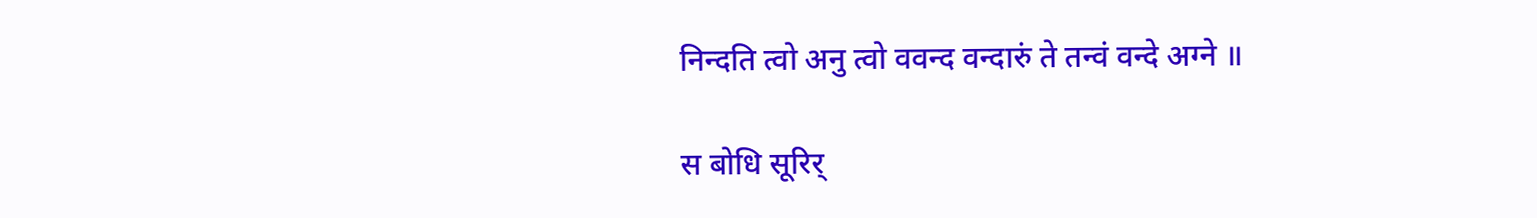निन्दति त्वो अनु त्वो ववन्द वन्दारुं ते तन्वं वन्दे अग्ने ॥

स बोधि सूरिर्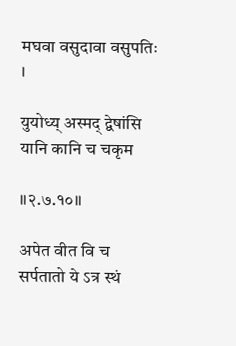मघवा वसुदावा वसुपतिः ।

युयोध्य् अस्मद् द्वेषांसि यानि कानि च चकृम

॥२.७.१०॥

अपेत वीत वि च सर्पतातो ये ऽत्र स्थं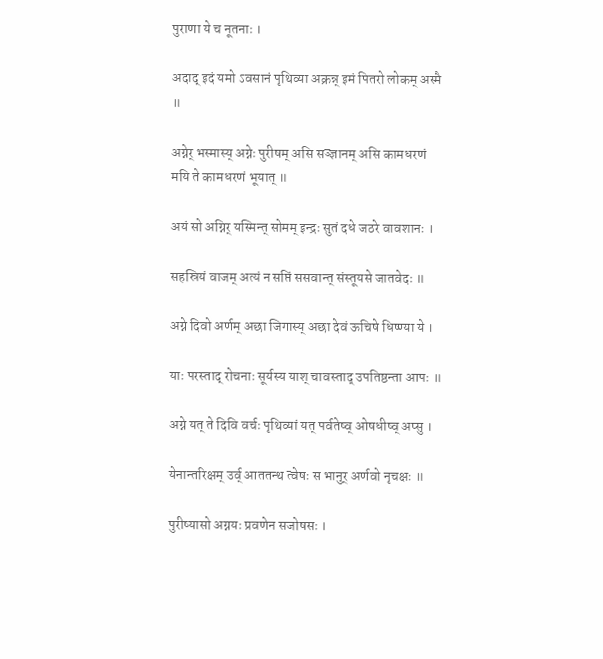पुराणा ये च नूतनाः ।

अदाद् इदं यमो ऽवसानं पृथिव्या अक्रन्न् इमं पितरो लोकम् अस्मै ॥

अग्नेर् भस्मास्य् अग्नेः पुरीषम् असि सञ्ज्ञानम् असि कामधरणं मयि ते कामधरणं भूयात् ॥

अयं सो अग्निर् यस्मिन्त् सोमम् इन्द्रः सुतं दधे जठरे वावशानः ।

सहस्रियं वाजम् अत्यं न सप्तिं ससवान्त् संस्तूयसे जातवेदः ॥

अग्ने दिवो अर्णम् अछा जिगास्य् अछा देवं ऊचिषे धिष्ण्या ये ।

याः परस्ताद् रोचनाः सूर्यस्य याश् चावस्ताद् उपतिष्ठन्ता आपः ॥

अग्ने यत् ते दिवि वर्चः पृथिव्यां यत् पर्वतेष्व् ओषधीष्व् अप्सु ।

येनान्तरिक्षम् उर्व् आततन्थ त्वेषः स भानुर् अर्णवो नृचक्षः ॥

पुरीष्यासो अग्नयः प्रवणेन सजोषसः ।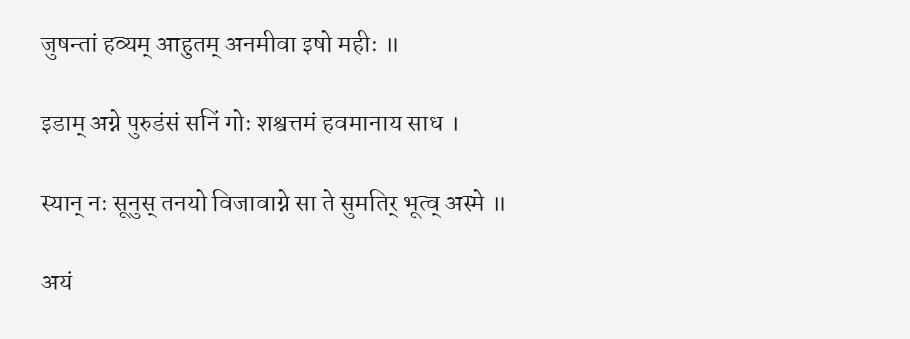जुषन्तां हव्यम् आहुतम् अनमीवा इषो महीः ॥

इडाम् अग्ने पुरुडंसं सनिं गोः शश्वत्तमं हवमानाय साध ।

स्यान् नः सूनुस् तनयो विजावाग्ने सा ते सुमतिर् भूत्व् अस्मे ॥

अयं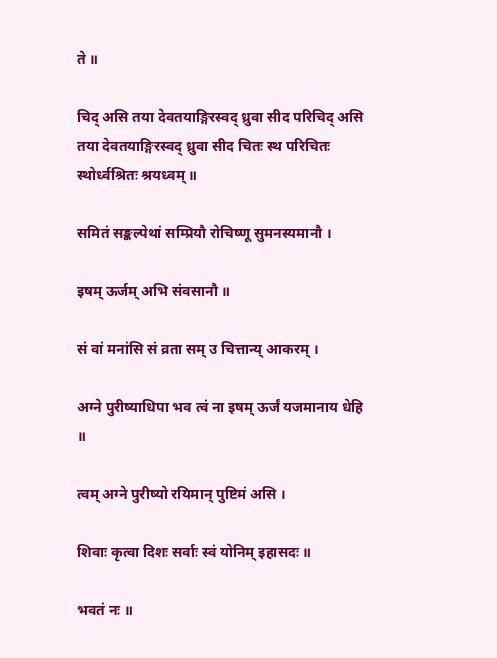ते ॥

चिद् असि तया देवतयाङ्गिरस्वद् ध्रुवा सीद परिचिद् असि तया देवतयाङ्गिरस्वद् ध्रुवा सीद चितः स्थ परिचितः स्थोर्ध्वश्रितः श्रयध्वम् ॥

समितं सङ्कल्पेथां सम्प्रियौ रोचिष्णू सुमनस्यमानौ ।

इषम् ऊर्जम् अभि संवसानौ ॥

सं वां मनांसि सं व्रता सम् उ चित्तान्य् आकरम् ।

अग्ने पुरीष्याधिपा भव त्वं ना इषम् ऊर्जं यजमानाय धेहि ॥

त्वम् अग्ने पुरीष्यो रयिमान् पुष्टिमं असि ।

शिवाः कृत्वा दिशः सर्वाः स्वं योनिम् इहासदः ॥

भवतं नः ॥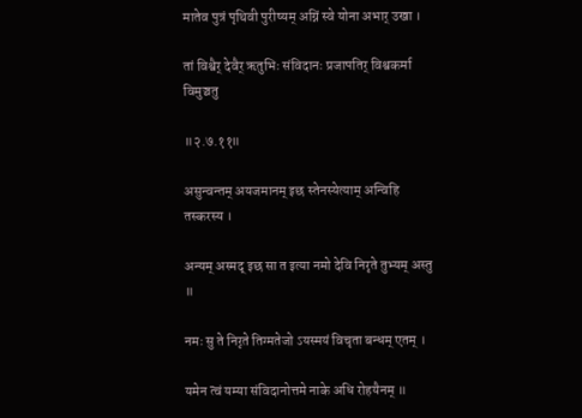मातेव पुत्रं पृथिवी पुरीष्यम् अग्निं स्वे योना अभार् उखा ।

तां विश्वैर् देवैर् ऋतुभिः संविदानः प्रजापतिर् विश्वकर्मा विमुञ्चतु

॥२.७.११॥

असुन्वन्तम् अयजमानम् इछ स्तेनस्येत्याम् अन्विहि तस्करस्य ।

अन्यम् अस्मद् इछ सा त इत्या नमो देवि निरृते तुभ्यम् अस्तु ॥

नमः सु ते निरृते तिग्मतेजो ऽयस्मयं विचृता बन्धम् एतम् ।

यमेन त्वं यम्या संविदानोत्तमे नाके अधि रोहयैनम् ॥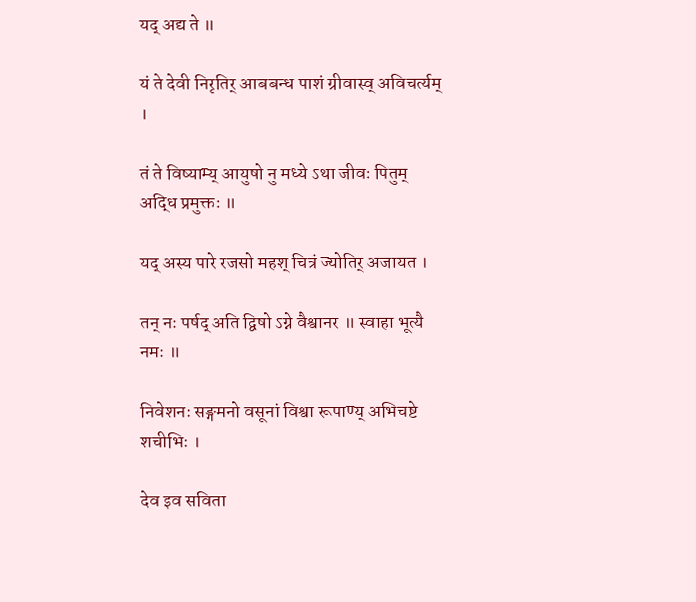यद् अद्य ते ॥

यं ते देवी निरृतिर् आबबन्ध पाशं ग्रीवास्व् अविचर्त्यम् ।

तं ते विष्याम्य् आयुषो नु मध्ये ऽथा जीवः पितुम् अद्धि प्रमुक्तः ॥

यद् अस्य पारे रजसो महश् चित्रं ज्योतिर् अजायत ।

तन् नः पर्षद् अति द्विषो ऽग्ने वैश्वानर ॥ स्वाहा भूत्यै नमः ॥

निवेशनः सङ्गमनो वसूनां विश्वा रूपाण्य् अभिचष्टे शचीभिः ।

देव इव सविता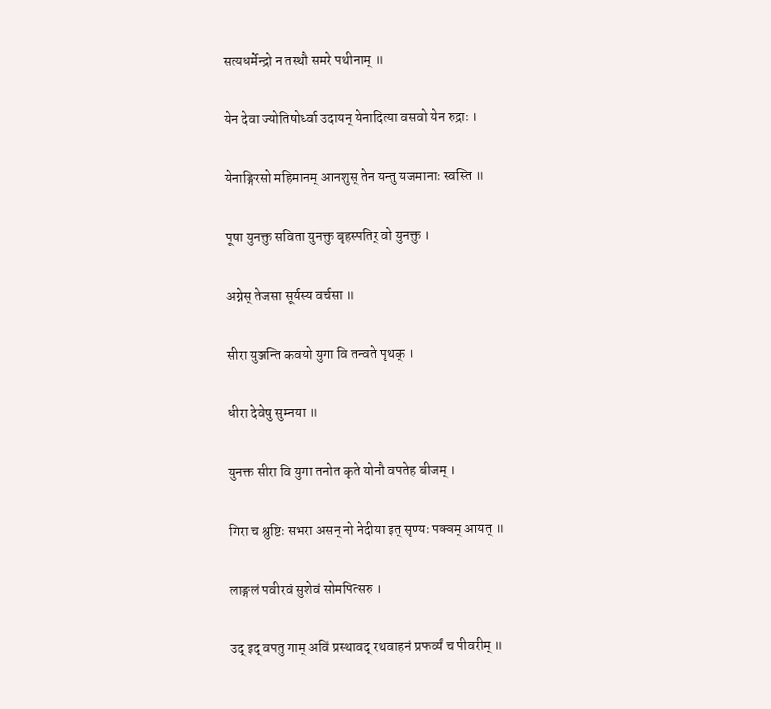सत्यधर्मेन्द्रो न तस्थौ समरे पथीनाम् ॥

येन देवा ज्योतिषोर्ध्वा उदायन् येनादित्या वसवो येन रुद्राः ।

येनाङ्गिरसो महिमानम् आनशुस् तेन यन्तु यजमानाः स्वस्ति ॥

पूषा युनक्तु सविता युनक्तु बृहस्पतिर् वो युनक्तु ।

अग्नेस् तेजसा सूर्यस्य वर्चसा ॥

सीरा युञ्जन्ति कवयो युगा वि तन्वते पृथक् ।

धीरा देवेषु सुम्नया ॥

युनक्त सीरा वि युगा तनोत कृते योनौ वपतेह बीजम् ।

गिरा च श्रुष्टिः सभरा असन् नो नेदीया इत् सृण्यः पक्वम् आयत् ॥

लाङ्गलं पवीरवं सुशेवं सोमपित्सरु ।

उद् इद् वपतु गाम् अविं प्रस्थावद् रथवाहनं प्रफर्व्यं च पीवरीम् ॥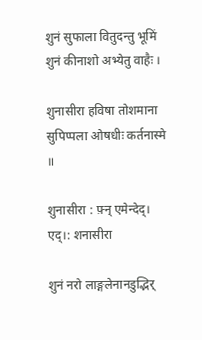शुनं सुफाला वितुदन्तु भूमिं शुनं कीनाशो अभ्येतु वाहैः ।

शुनासीरा हविषा तोशमाना सुपिप्पला ओषधीः कर्तनास्मे ॥

शुनासीरा : फ़्न् एमेन्देद्। एद्।: शनासीरा

शुनं नरो लाङ्गलेनानडुद्भिर्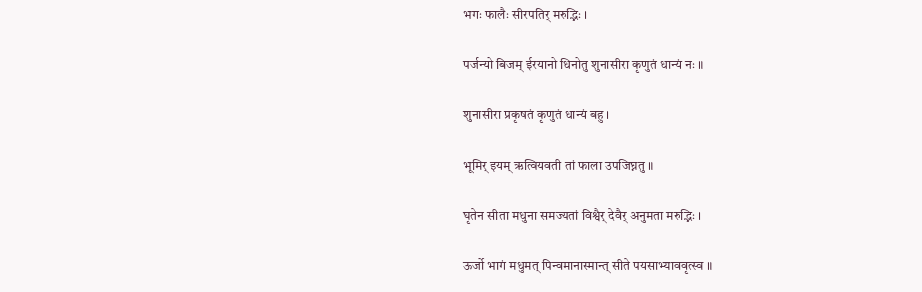भगः फालैः सीरपतिर् मरुद्भिः ।

पर्जन्यो बिजम् ईरयानो धिनोतु शुनासीरा कृणुतं धान्यं नः ॥

शुनासीरा प्रकृषतं कृणुतं धान्यं बहु ।

भूमिर् इयम् ऋत्वियवती तां फाला उपजिघ्नतु ॥

घृतेन सीता मधुना समज्यतां विश्वैर् देवैर् अनुमता मरुद्भिः ।

ऊर्जो भागं मधुमत् पिन्वमानास्मान्त् सीते पयसाभ्याववृत्स्व ॥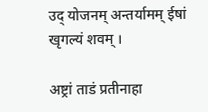उद् योजनम् अन्तर्यामम् ईषां खृगल्यं शवम् ।

अष्ट्रां ताडं प्रतीनाहा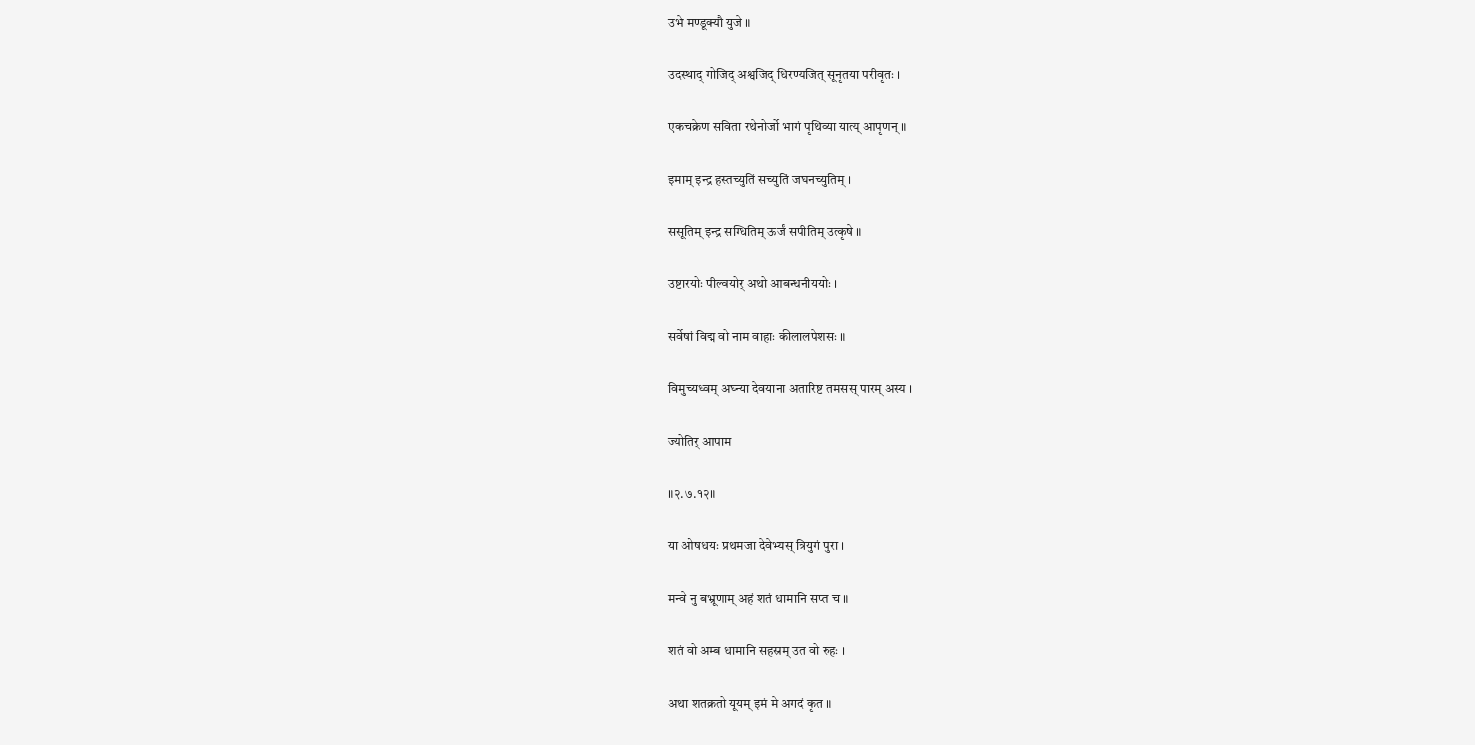उभे मण्डूक्यौ युजे ॥

उदस्थाद् गोजिद् अश्वजिद् धिरण्यजित् सूनृतया परीवृतः ।

एकचक्रेण सविता रथेनोर्जो भागं पृथिव्या यात्य् आपृणन् ॥

इमाम् इन्द्र हस्तच्युतिं सच्युतिं जघनच्युतिम् ।

ससूतिम् इन्द्र सग्धितिम् ऊर्जं सपीतिम् उत्कृषे ॥

उष्टारयोः पील्वयोर् अथो आबन्धनीययोः ।

सर्वेषां विद्म वो नाम वाहाः कीलालपेशसः ॥

विमुच्यध्वम् अघ्न्या देवयाना अतारिष्ट तमसस् पारम् अस्य ।

ज्योतिर् आपाम

॥२.७.१२॥

या ओषधयः प्रथमजा देवेभ्यस् त्रियुगं पुरा ।

मन्वे नु बभ्रूणाम् अहं शतं धामानि सप्त च ॥

शतं वो अम्ब धामानि सहस्रम् उत वो रुहः ।

अथा शतक्रतो यूयम् इमं मे अगदं कृत ॥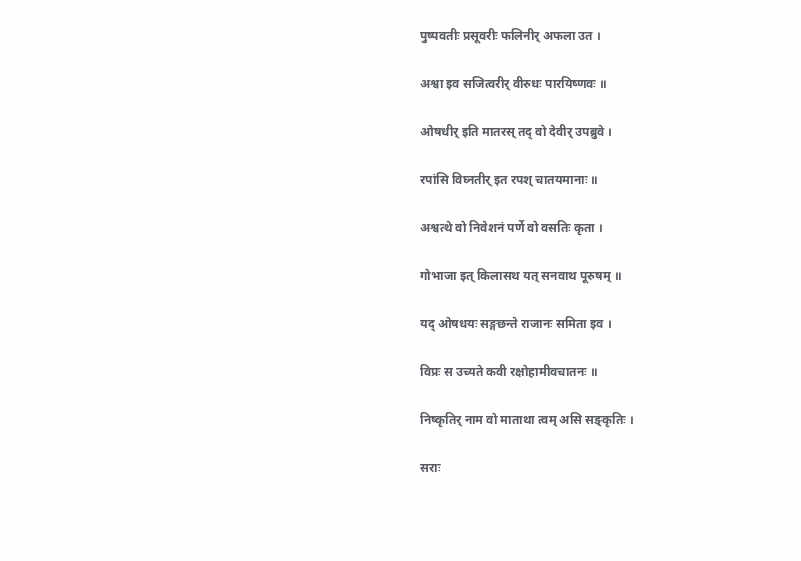पुष्पवतीः प्रसूवरीः फलिनीर् अफला उत ।

अश्वा इव सजित्वरीर् वीरुधः पारयिष्णवः ॥

ओषधीर् इति मातरस् तद् वो देवीर् उपब्रुवे ।

रपांसि विघ्नतीर् इत रपश् चातयमानाः ॥

अश्वत्थे वो निवेशनं पर्णे वो वसतिः कृता ।

गोभाजा इत् किलासथ यत् सनवाथ पूरुषम् ॥

यद् ओषधयः सङ्गछन्ते राजानः समिता इव ।

विप्रः स उच्यते कवी रक्षोहामीवचातनः ॥

निष्कृतिर् नाम वो माताथा त्वम् असि सङ्कृतिः ।

सराः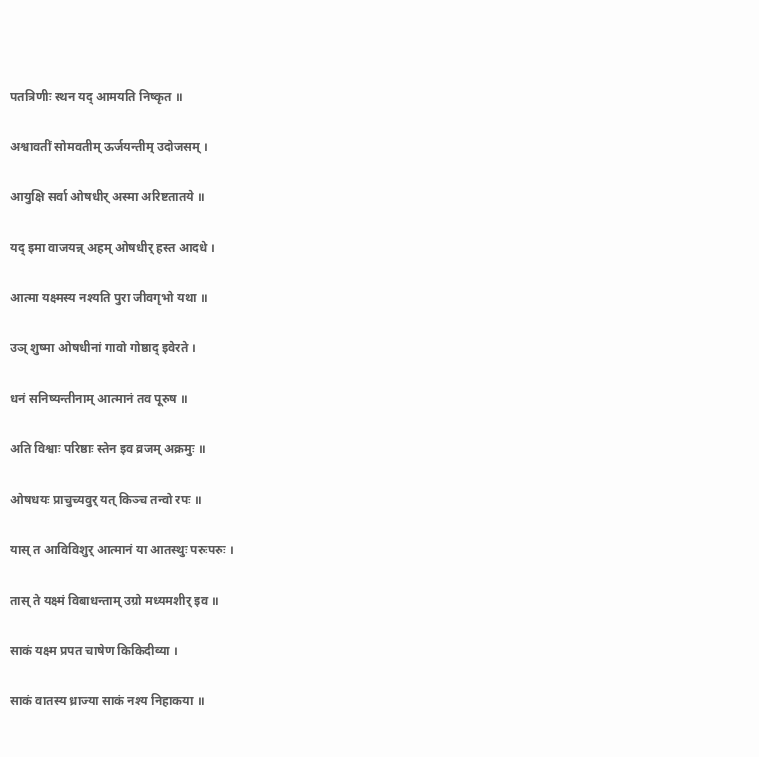पतत्रिणीः स्थन यद् आमयति निष्कृत ॥

अश्वावतीं सोमवतीम् ऊर्जयन्तीम् उदोजसम् ।

आयुक्षि सर्वा ओषधीर् अस्मा अरिष्टतातये ॥

यद् इमा वाजयन्न् अहम् ओषधीर् हस्त आदधे ।

आत्मा यक्ष्मस्य नश्यति पुरा जीवगृभो यथा ॥

उञ् शुष्मा ओषधीनां गावो गोष्ठाद् इवेरते ।

धनं सनिष्यन्तीनाम् आत्मानं तव पूरुष ॥

अति विश्वाः परिष्ठाः स्तेन इव व्रजम् अक्रमुः ॥

ओषधयः प्राचुच्यवुर् यत् किञ्च तन्वो रपः ॥

यास् त आविविशुर् आत्मानं या आतस्थुः परुःपरुः ।

तास् ते यक्ष्मं विबाधन्ताम् उग्रो मध्यमशीर् इव ॥

साकं यक्ष्म प्रपत चाषेण किकिदीव्या ।

साकं वातस्य ध्राज्या साकं नश्य निहाकया ॥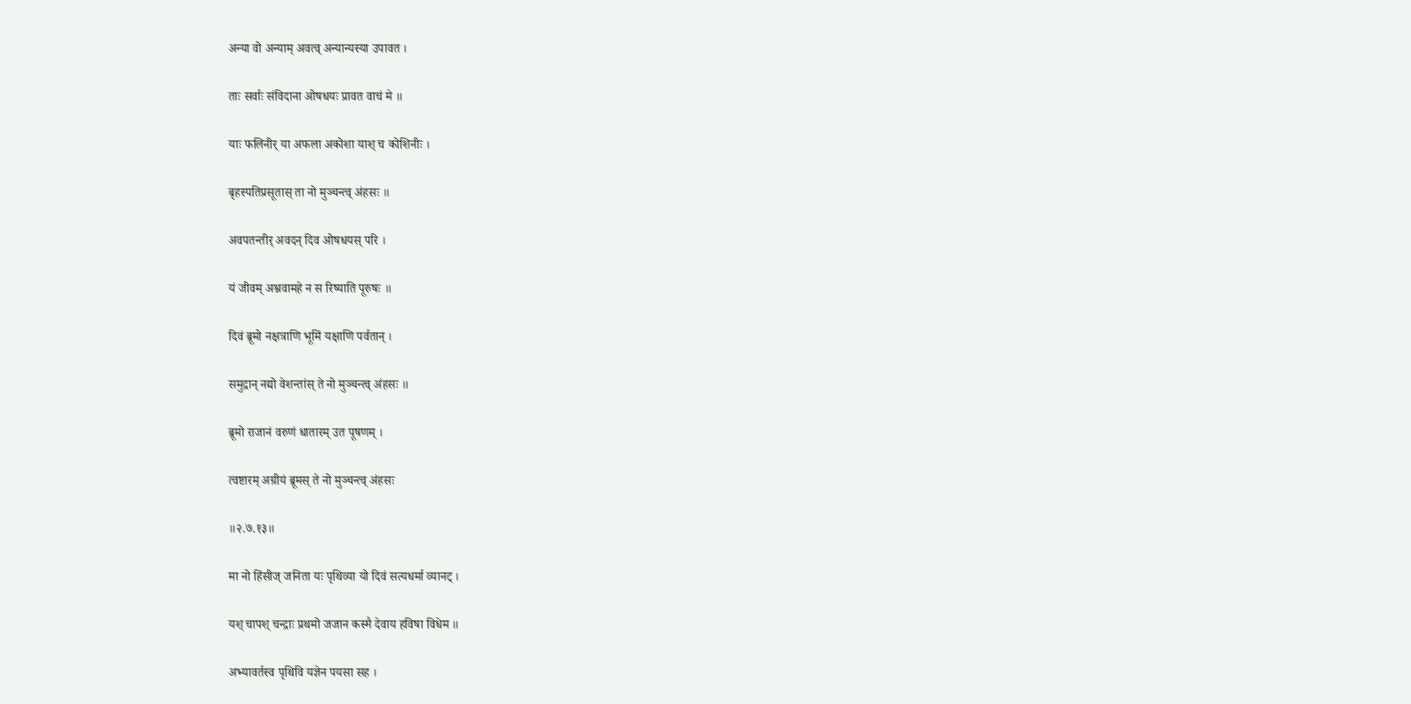अन्या वो अन्याम् अवत्व् अन्यान्यस्या उपावत ।

ताः सर्वाः संविदाना ओषधयः प्रावत वाचं मे ॥

याः फलिनीर् या अफला अकोशा याश् च कोशिनीः ।

बृहस्पतिप्रसूतास् ता नो मुञ्चन्त्व् अंहसः ॥

अवपतन्तीर् अवदन् दिव ओषधयस् परि ।

यं जीवम् अश्नवामहे न स रिष्याति पूरुषः ॥

दिवं ब्रूमो नक्षत्राणि भूमिं यक्षाणि पर्वतान् ।

समुद्रान् नद्यो वेशन्तांस् ते नो मुञ्चन्त्व् अंहसः ॥

ब्रूमो राजानं वरुणं धातारम् उत पूषणम् ।

त्वष्टारम् अग्रीयं ब्रूमस् ते नो मुञ्चन्त्व् अंहसः

॥२.७.१३॥

मा नो हिंसीज् जनिता यः पृथिव्या यो दिवं सत्यधर्मा व्यानट् ।

यश् चापश् चन्द्राः प्रथमो जजान कस्मै देवाय हविषा विधेम ॥

अभ्यावर्तस्व पृथिवि यज्ञेन पयसा सह ।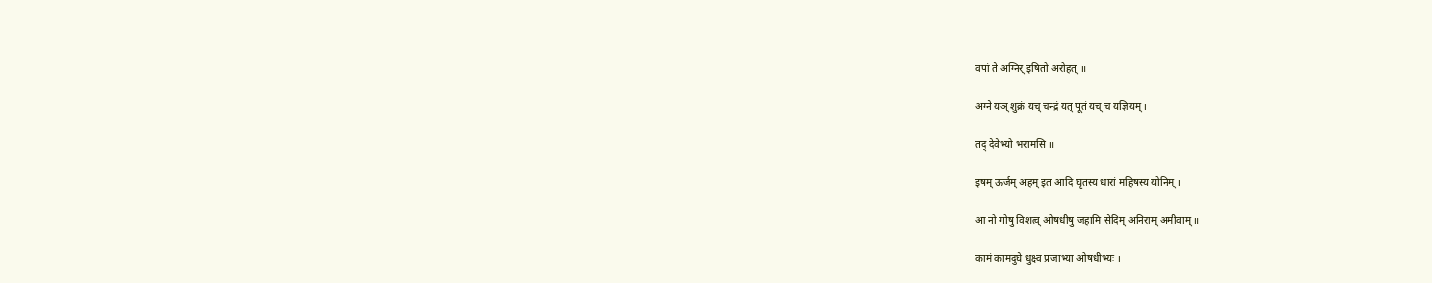वपां ते अग्निर् इषितो अरोहत् ॥

अग्ने यञ् शुक्रं यच् चन्द्रं यत् पूतं यच् च यज्ञियम् ।

तद् देवेभ्यो भरामसि ॥

इषम् ऊर्जम् अहम् इत आदि घृतस्य धारां महिषस्य योनिम् ।

आ नो गोषु विशत्व् ओषधीषु जहामि सेदिम् अनिराम् अमीवाम् ॥

कामं कामदुघे धुक्ष्व प्रजाभ्या ओषधीभ्यः ।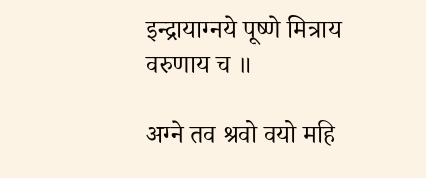इन्द्रायाग्नये पूष्णे मित्राय वरुणाय च ॥

अग्ने तव श्रवो वयो महि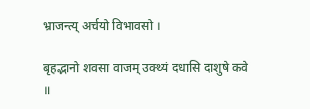भ्राजन्त्य् अर्चयो विभावसो ।

बृहद्भानो शवसा वाजम् उक्थ्यं दधासि दाशुषे कवे ॥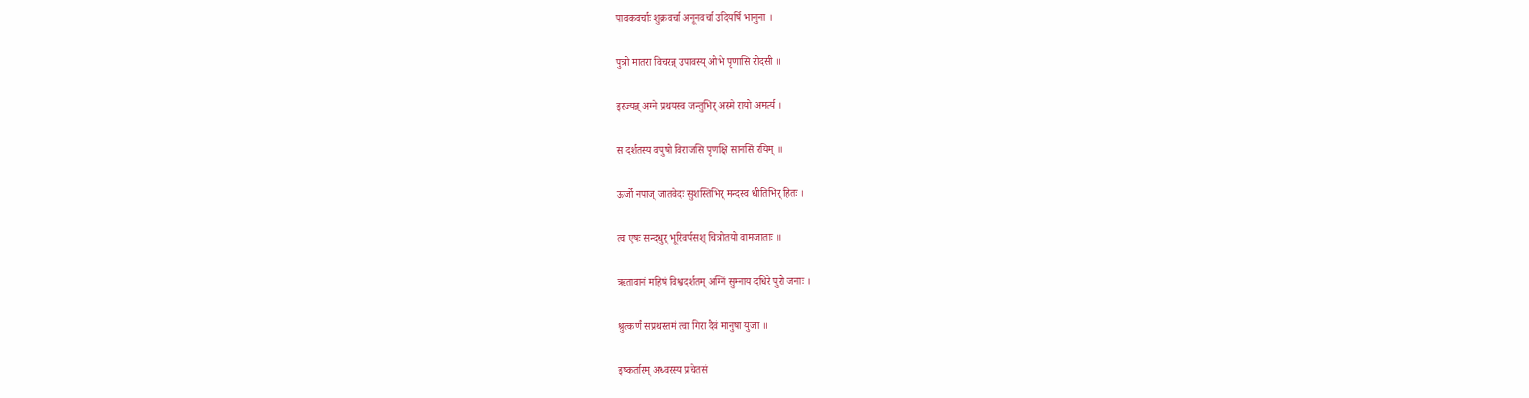पावकवर्चाः शुक्रवर्चा अनूनवर्चा उदियर्षि भानुना ।

पुत्रो मातरा विचरन्न् उपावस्य् ओभे पृणासि रोदसी ॥

इरज्यन्न् अग्ने प्रथयस्व जन्तुभिर् अस्मे रायो अमर्त्य ।

स दर्शतस्य वपुषो विराजसि पृणक्षि सानसिं रयिम् ॥

ऊर्जो नपाज् जातवेदः सुशस्तिभिर् मन्दस्व धीतिभिर् हितः ।

त्व एषः सन्दधुर् भूरिवर्पसश् चित्रोतयो वामजाताः ॥

ऋतावानं महिषं विश्वदर्शतम् अग्निं सुम्नाय दधिरे पुरो जनाः ।

श्रुत्कर्णं सप्रथस्तमं त्वा गिरा दैवं मानुषा युजा ॥

इष्कर्तारम् अध्वरस्य प्रचेतसं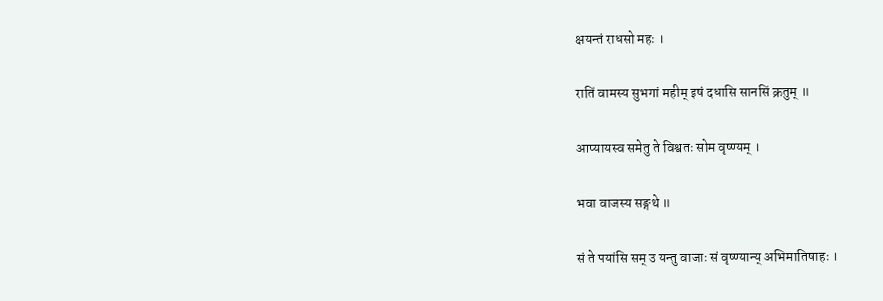क्षयन्तं राधसो महः ।

रातिं वामस्य सुभगां महीम् इषं दधासि सानसिं क्रतुम् ॥

आप्यायस्व समेतु ते विश्वतः सोम वृष्ण्यम् ।

भवा वाजस्य सङ्गथे ॥

सं ते पयांसि सम् उ यन्तु वाजाः सं वृष्ण्यान्य् अभिमातिषाहः ।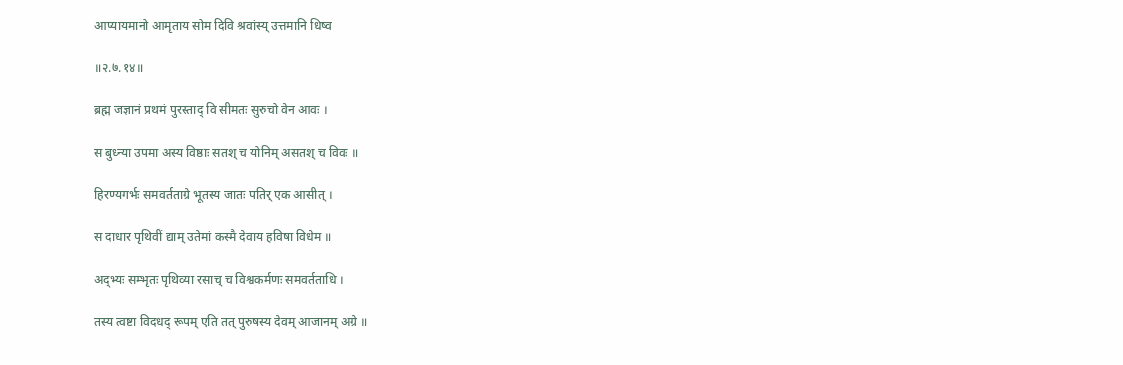आप्यायमानो आमृताय सोम दिवि श्रवांस्य् उत्तमानि धिष्व

॥२.७.१४॥

ब्रह्म जज्ञानं प्रथमं पुरस्ताद् वि सीमतः सुरुचो वेन आवः ।

स बुध्न्या उपमा अस्य विष्ठाः सतश् च योनिम् असतश् च विवः ॥

हिरण्यगर्भः समवर्तताग्रे भूतस्य जातः पतिर् एक आसीत् ।

स दाधार पृथिवीं द्याम् उतेमां कस्मै देवाय हविषा विधेम ॥

अद्भ्यः सम्भृतः पृथिव्या रसाच् च विश्वकर्मणः समवर्तताधि ।

तस्य त्वष्टा विदधद् रूपम् एति तत् पुरुषस्य देवम् आजानम् अग्रे ॥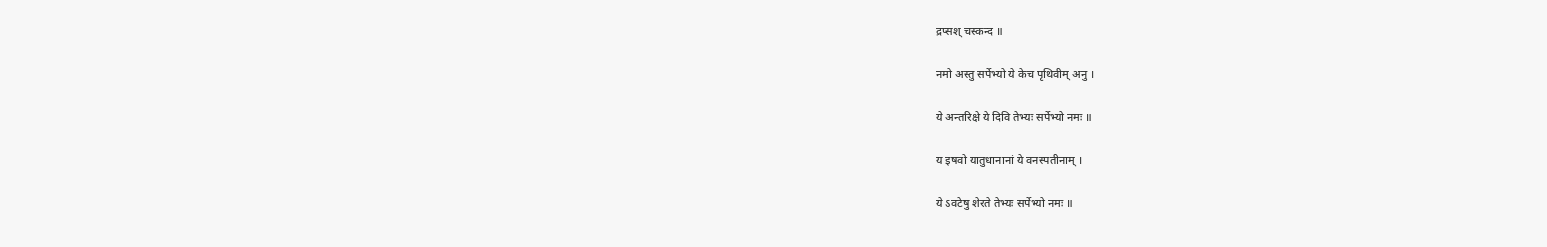द्रप्सश् चस्कन्द ॥

नमो अस्तु सर्पेभ्यो ये केच पृथिवीम् अनु ।

ये अन्तरिक्षे ये दिवि तेभ्यः सर्पेभ्यो नमः ॥

य इषवो यातुधानानां ये वनस्पतीनाम् ।

ये ऽवटेषु शेरते तेभ्यः सर्पेभ्यो नमः ॥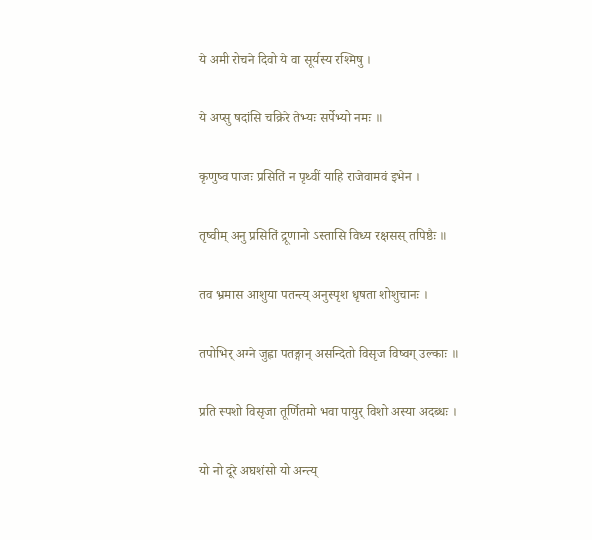ये अमी रोचने दिवो ये वा सूर्यस्य रश्मिषु ।

ये अप्सु षदांसि चक्रिरे तेभ्यः सर्पेभ्यो नमः ॥

कृणुष्व पाजः प्रसितिं न पृथ्वीं याहि राजेवामवं इभेन ।

तृष्वीम् अनु प्रसितिं द्रूणानो ऽस्तासि विध्य रक्षसस् तपिष्ठैः ॥

तव भ्रमास आशुया पतन्त्य् अनुस्पृश धृषता शोशुचानः ।

तपोभिर् अग्ने जुह्वा पतङ्गान् असन्दितो विसृज विष्वग् उल्काः ॥

प्रति स्पशो विसृजा तूर्णितमो भवा पायुर् विशो अस्या अदब्धः ।

यो नो दूरे अघशंसो यो अन्त्य्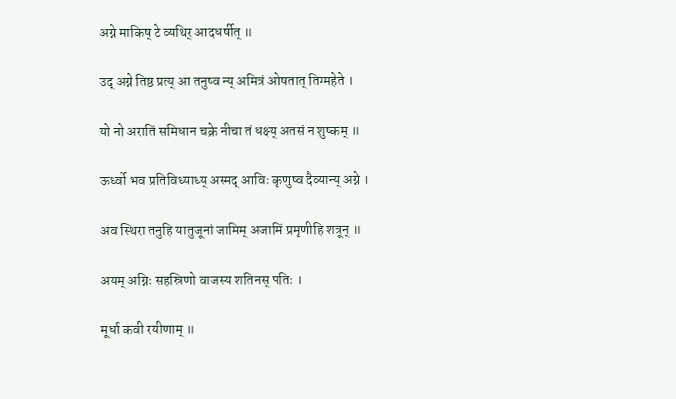अग्ने माकिष् टे व्यथिर् आदधर्षीत् ॥

उद् अग्ने तिष्ठ प्रत्य् आ तनुष्व न्य् अमित्रं ओषतात् तिग्महेते ।

यो नो अरातिं समिधान चक्रे नीचा तं धक्ष्य् अतसं न शुष्कम् ॥

ऊर्ध्वो भव प्रतिविध्याध्य् अस्मद् आविः कृणुष्व दैव्यान्य् अग्ने ।

अव स्थिरा तनुहि यातुजूनां जामिम् अजामिं प्रमृणीहि शत्रून् ॥

अयम् अग्निः सहस्रिणो वाजस्य शतिनस् पतिः ।

मूर्धा कवी रयीणाम् ॥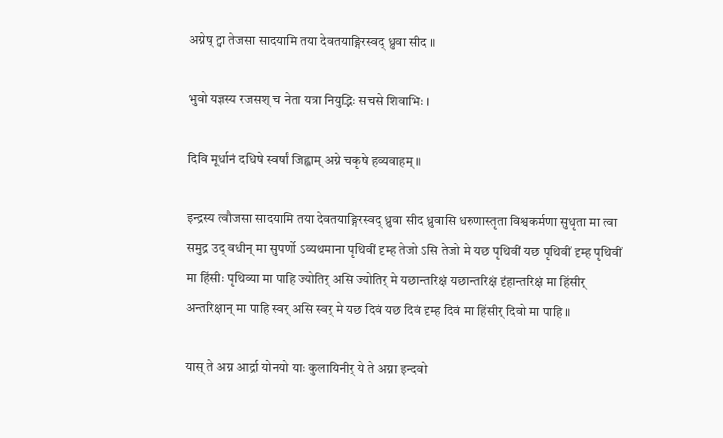अग्नेष् ट्वा तेजसा सादयामि तया देवतयाङ्गिरस्वद् ध्रुवा सीद ॥

भुवो यज्ञस्य रजसश् च नेता यत्रा नियुद्भिः सचसे शिवाभिः ।

दिवि मूर्धानं दधिषे स्वर्षां जिह्वाम् अग्ने चकृषे हव्यवाहम् ॥

इन्द्रस्य त्वौजसा सादयामि तया देवतयाङ्गिरस्वद् ध्रुवा सीद ध्रुवासि धरुणास्तृता विश्वकर्मणा सुधृता मा त्वा समुद्र उद् वधीन् मा सुपर्णो ऽव्यथमाना पृथिवीं दृम्ह तेजो ऽसि तेजो मे यछ पृथिवीं यछ पृथिवीं दृम्ह पृथिवीं मा हिंसीः पृथिव्या मा पाहि ज्योतिर् असि ज्योतिर् मे यछान्तरिक्षं यछान्तरिक्षं दृंहान्तरिक्षं मा हिंसीर् अन्तरिक्षान् मा पाहि स्वर् असि स्वर् मे यछ दिवं यछ दिवं दृम्ह दिवं मा हिंसीर् दिवो मा पाहि ॥

यास् ते अग्न आर्द्रा योनयो याः कुलायिनीर् ये ते अग्ना इन्दवो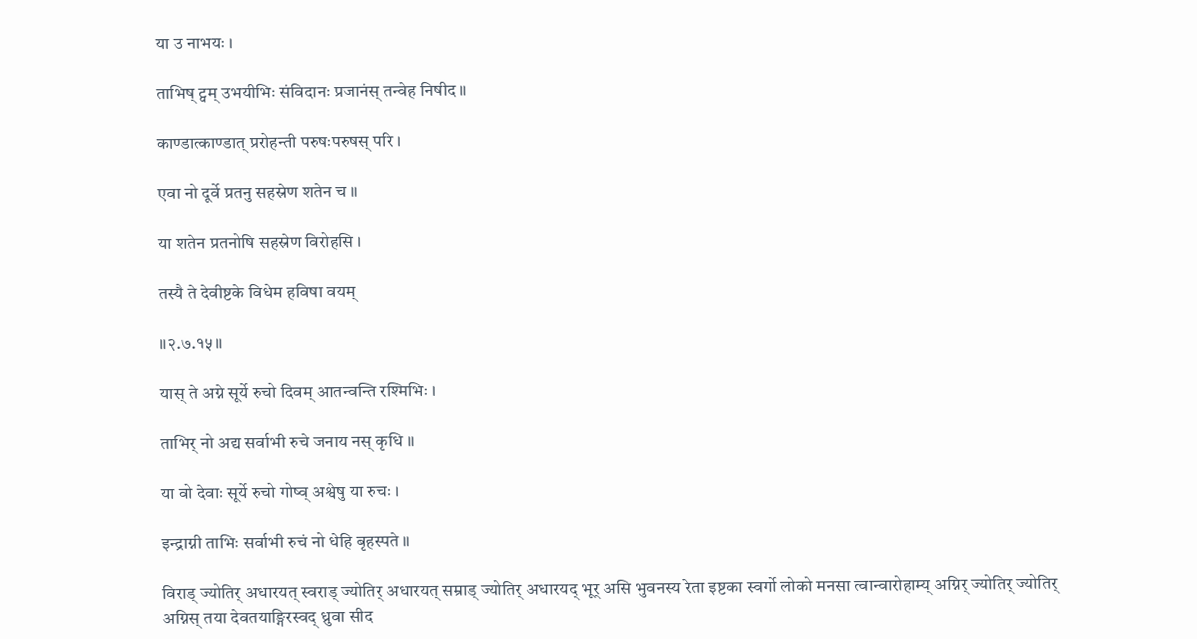या उ नाभयः ।

ताभिष् ट्वम् उभयीभिः संविदानः प्रजानंस् तन्वेह निषीद ॥

काण्डात्काण्डात् प्ररोहन्ती परुषःपरुषस् परि ।

एवा नो दूर्वे प्रतनु सहस्रेण शतेन च ॥

या शतेन प्रतनोषि सहस्रेण विरोहसि ।

तस्यै ते देवीष्टके विधेम हविषा वयम्

॥२.७.१५॥

यास् ते अग्ने सूर्ये रुचो दिवम् आतन्वन्ति रश्मिभिः ।

ताभिर् नो अद्य सर्वाभी रुचे जनाय नस् कृधि ॥

या वो देवाः सूर्ये रुचो गोष्व् अश्वेषु या रुचः ।

इन्द्राग्नी ताभिः सर्वाभी रुचं नो धेहि बृहस्पते ॥

विराड् ज्योतिर् अधारयत् स्वराड् ज्योतिर् अधारयत् सम्राड् ज्योतिर् अधारयद् भूर् असि भुवनस्य रेता इष्टका स्वर्गो लोको मनसा त्वान्वारोहाम्य् अग्निर् ज्योतिर् ज्योतिर् अग्निस् तया देवतयाङ्गिरस्वद् ध्रुवा सीद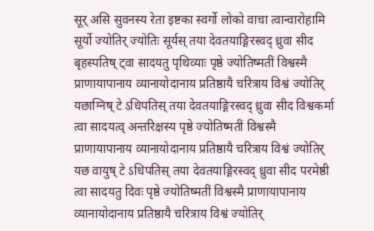सूर् असि सुवनस्य रेता इष्टका स्वर्गो लोको वाचा त्वान्वारोहामि सूर्यो ज्योतिर् ज्योतिः सूर्यस् तया देवतयाङ्गिरस्वद् ध्रुवा सीद बृहस्पतिष् ट्वा सादयतु पृथिव्याः पृष्ठे ज्योतिष्मतीं विश्वस्मै प्राणायापानाय व्यानायोदानाय प्रतिष्ठायै चरित्राय विश्वं ज्योतिर् यछाग्निष् टे ऽधिपतिस् तया देवतयाङ्गिरस्वद् ध्रुवा सीद विश्वकर्मा त्वा सादयत्व् अन्तरिक्षस्य पृष्ठे ज्योतिष्मतीं विश्वस्मै प्राणायापानाय व्यानायोदानाय प्रतिष्ठायै चरित्राय विश्वं ज्योतिर् यछ वायुष् टे ऽधिपतिस् तया देवतयाङ्गिरस्वद् ध्रुवा सीद परमेष्ठी त्वा सादयतु दिवः पृष्ठे ज्योतिष्मतीं विश्वस्मै प्राणायापानाय व्यानायोदानाय प्रतिष्ठायै चरित्राय विश्वं ज्योतिर्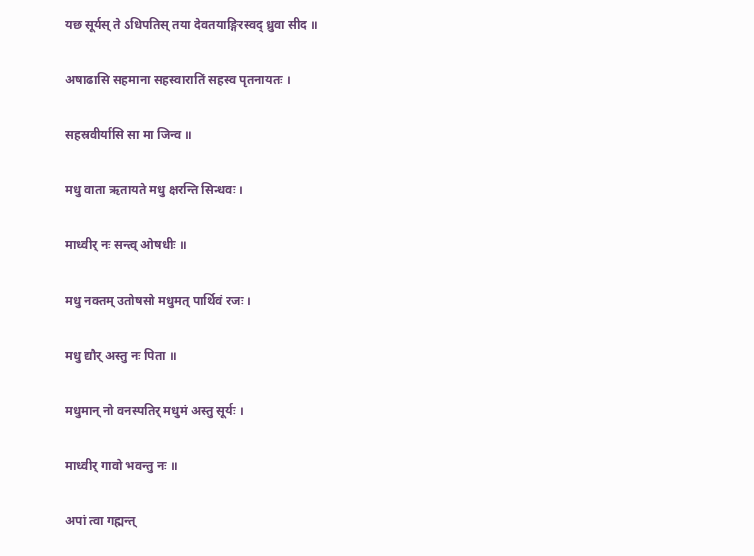यछ सूर्यस् ते ऽधिपतिस् तया देवतयाङ्गिरस्वद् ध्रुवा सीद ॥

अषाढासि सहमाना सहस्वारातिं सहस्व पृतनायतः ।

सहस्रवीर्यासि सा मा जिन्व ॥

मधु वाता ऋतायते मधु क्षरन्ति सिन्धवः ।

माध्वीर् नः सन्त्व् ओषधीः ॥

मधु नक्तम् उतोषसो मधुमत् पार्थिवं रजः ।

मधु द्यौर् अस्तु नः पिता ॥

मधुमान् नो वनस्पतिर् मधुमं अस्तु सूर्यः ।

माध्वीर् गावो भवन्तु नः ॥

अपां त्वा गह्मन्त्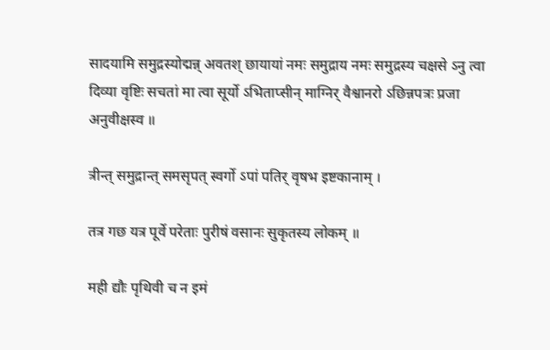सादयामि समुद्रस्योद्मन्न् अवतश् छायायां नमः समुद्राय नमः समुद्रस्य चक्षसे ऽनु त्वा दिव्या वृष्टिः सचतां मा त्वा सूर्यो ऽभिताप्सीन् माग्निर् वैश्वानरो ऽछिन्नपत्रः प्रजा अनुवीक्षस्व ॥

त्रीन्त् समुद्रान्त् समसृपत् स्वर्गो ऽपां पतिर् वृषभ इष्टकानाम् ।

तत्र गछ यत्र पूर्वे परेताः पुरीषं वसानः सुकृतस्य लोकम् ॥

मही द्यौः पृथिवी च न इमं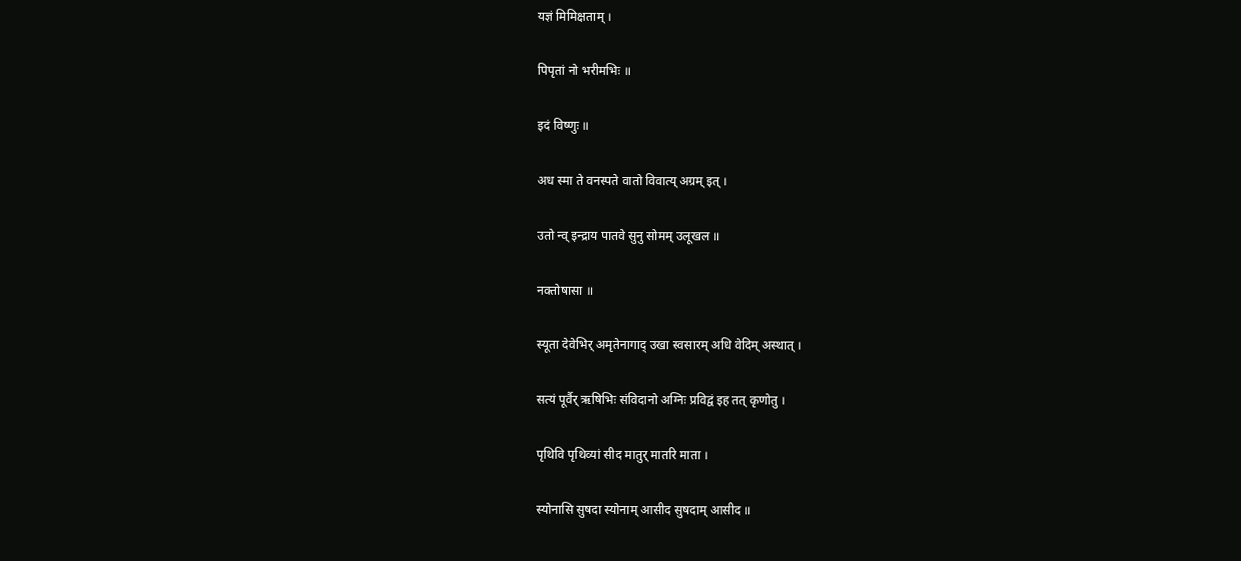यज्ञं मिमिक्षताम् ।

पिपृतां नो भरीमभिः ॥

इदं विष्णुः ॥

अध स्मा ते वनस्पते वातो विवात्य् अग्रम् इत् ।

उतो न्व् इन्द्राय पातवे सुनु सोमम् उलूखल ॥

नक्तोषासा ॥

स्यूता देवेभिर् अमृतेनागाद् उखा स्वसारम् अधि वेदिम् अस्थात् ।

सत्यं पूर्वैर् ऋषिभिः संविदानो अग्निः प्रविद्वं इह तत् कृणोतु ।

पृथिवि पृथिव्यां सीद मातुर् मातरि माता ।

स्योनासि सुषदा स्योनाम् आसीद सुषदाम् आसीद ॥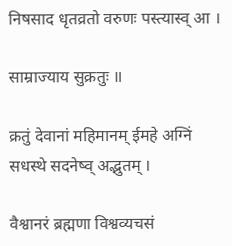निषसाद धृतव्रतो वरुणः पस्त्यास्व् आ ।

साम्राज्याय सुक्रतुः ॥

क्रतुं देवानां महिमानम् ईमहे अग्निं सधस्थे सदनेष्व् अद्भुतम् ।

वैश्वानरं ब्रह्मणा विश्वव्यचसं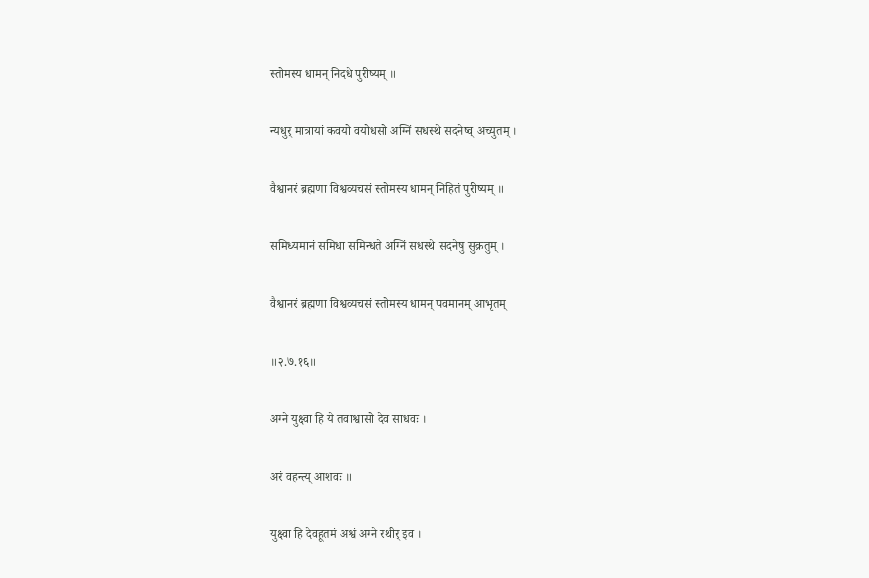स्तोमस्य धामन् निदधे पुरीष्यम् ॥

न्यधुर् मात्रायां कवयो वयोधसो अग्निं सधस्थे सदनेष्व् अच्युतम् ।

वैश्वानरं ब्रह्मणा विश्वव्यचसं स्तोमस्य धामन् निहितं पुरीष्यम् ॥

समिध्यमानं समिधा समिन्धते अग्निं सधस्थे सदनेषु सुक्रतुम् ।

वैश्वानरं ब्रह्मणा विश्वव्यचसं स्तोमस्य धामन् पवमानम् आभृतम्

॥२.७.१६॥

अग्ने युक्ष्वा हि ये तवाश्वासो देव साधवः ।

अरं वहन्त्य् आशवः ॥

युक्ष्वा हि देवहूतमं अश्वं अग्ने रथीर् इव ।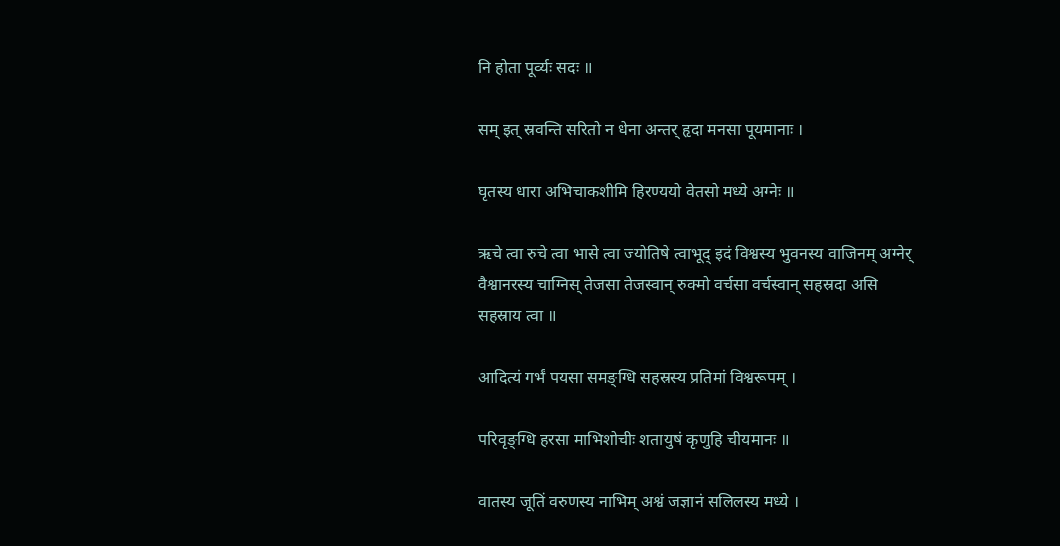नि होता पूर्व्यः सदः ॥

सम् इत् स्रवन्ति सरितो न धेना अन्तर् हृदा मनसा पूयमानाः ।

घृतस्य धारा अभिचाकशीमि हिरण्ययो वेतसो मध्ये अग्नेः ॥

ऋचे त्वा रुचे त्वा भासे त्वा ज्योतिषे त्वाभूद् इदं विश्वस्य भुवनस्य वाजिनम् अग्नेर् वैश्वानरस्य चाग्निस् तेजसा तेजस्वान् रुक्मो वर्चसा वर्चस्वान् सहस्रदा असि सहस्राय त्वा ॥

आदित्यं गर्भं पयसा समङ्ग्धि सहस्रस्य प्रतिमां विश्वरूपम् ।

परिवृङ्ग्धि हरसा माभिशोचीः शतायुषं कृणुहि चीयमानः ॥

वातस्य जूतिं वरुणस्य नाभिम् अश्वं जज्ञानं सलिलस्य मध्ये ।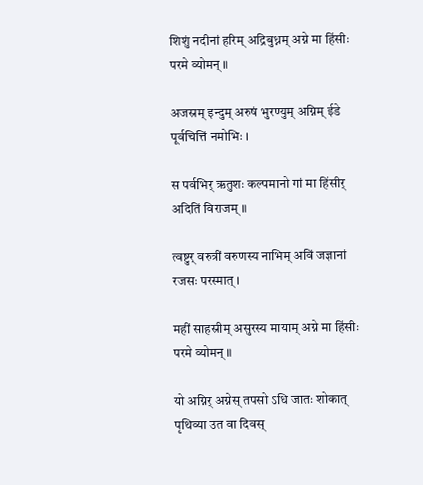शिशुं नदीनां हरिम् अद्रिबुध्नम् अग्ने मा हिंसीः परमे व्योमन् ॥

अजस्रम् इन्दुम् अरुषं भुरण्युम् अग्निम् ईडे पूर्वचित्तिं नमोभिः ।

स पर्वभिर् ऋतुशः कल्पमानो गां मा हिंसीर् अदितिं विराजम् ॥

त्वष्टुर् वरुत्रीं वरुणस्य नाभिम् अविं जज्ञानां रजसः परस्मात् ।

महीं साहस्रीम् असुरस्य मायाम् अग्ने मा हिंसीः परमे व्योमन् ॥

यो अग्निर् अग्नेस् तपसो ऽधि जातः शोकात् पृथिव्या उत वा दिवस्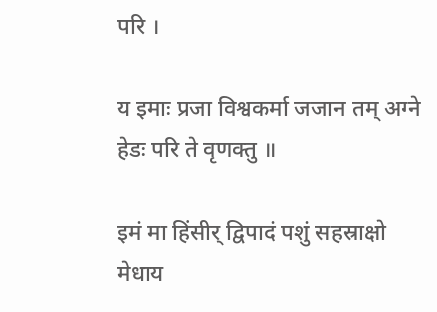परि ।

य इमाः प्रजा विश्वकर्मा जजान तम् अग्ने हेडः परि ते वृणक्तु ॥

इमं मा हिंसीर् द्विपादं पशुं सहस्राक्षो मेधाय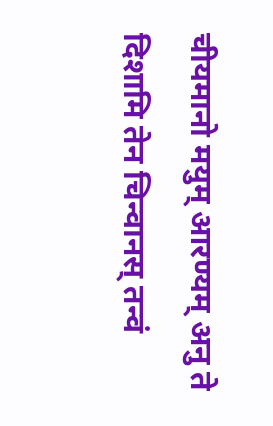चीयमानो मयुम् आरण्यम् अनु ते दिशामि तेन चिन्वानस् तन्वं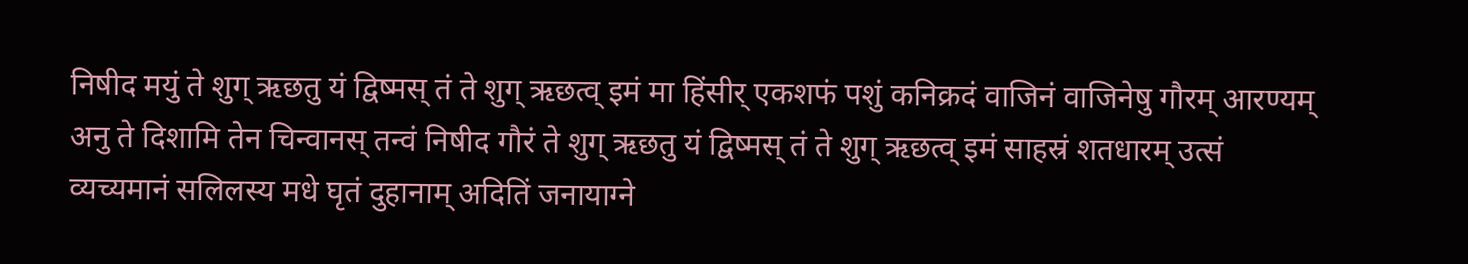निषीद मयुं ते शुग् ऋछतु यं द्विष्मस् तं ते शुग् ऋछत्व् इमं मा हिंसीर् एकशफं पशुं कनिक्रदं वाजिनं वाजिनेषु गौरम् आरण्यम् अनु ते दिशामि तेन चिन्वानस् तन्वं निषीद गौरं ते शुग् ऋछतु यं द्विष्मस् तं ते शुग् ऋछत्व् इमं साहस्रं शतधारम् उत्सं व्यच्यमानं सलिलस्य मधे घृतं दुहानाम् अदितिं जनायाग्ने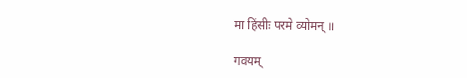मा हिंसीः परमे व्योमन् ॥

गवयम्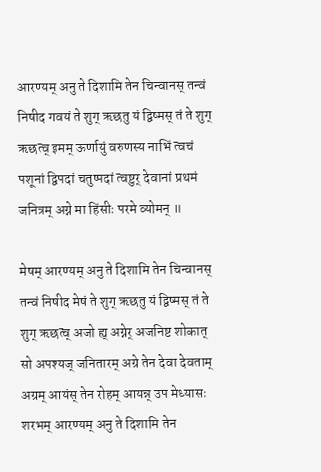आरण्यम् अनु ते दिशामि तेन चिन्वानस् तन्वं निषीद गवयं ते शुग् ऋछतु यं द्विष्मस् तं ते शुग् ऋछत्व् इमम् ऊर्णायुं वरुणस्य नाभिं त्वचं पशूनां द्विपदां चतुष्पदां त्वष्टुर् देवानां प्रथमं जनित्रम् अग्ने मा हिंसीः परमे व्योमन् ॥

मेषम् आरण्यम् अनु ते दिशामि तेन चिन्वानस् तन्वं निषीद मेषं ते शुग् ऋछतु यं द्विष्मस् तं ते शुग् ऋछत्व् अजो ह्य् अग्नेर् अजनिष्ट शोकात् सो अपश्यज् जनितारम् अग्रे तेन देवा देवताम् अग्रम् आयंस् तेन रोहम् आयन्न् उप मेध्यासः शरभम् आरण्यम् अनु ते दिशामि तेन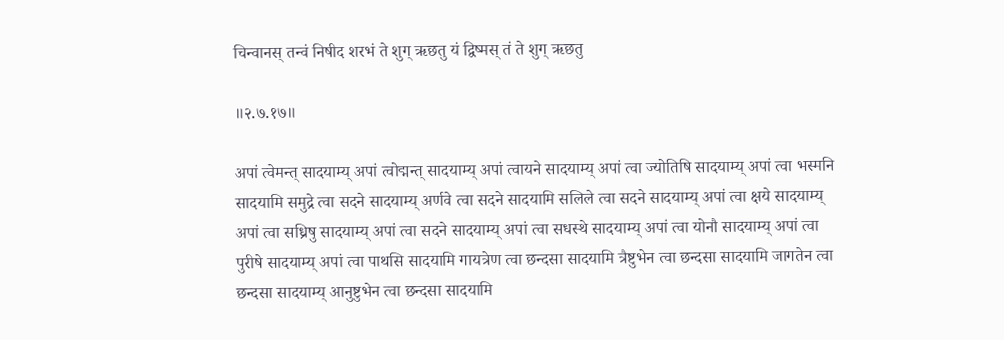चिन्वानस् तन्वं निषीद शरभं ते शुग् ऋछतु यं द्विष्मस् तं ते शुग् ऋछतु

॥२.७.१७॥

अपां त्वेमन्त् सादयाम्य् अपां त्वोद्मन्त् सादयाम्य् अपां त्वायने सादयाम्य् अपां त्वा ज्योतिषि सादयाम्य् अपां त्वा भस्मनि सादयामि समुद्रे त्वा सदने सादयाम्य् अर्णवे त्वा सदने सादयामि सलिले त्वा सदने सादयाम्य् अपां त्वा क्षये सादयाम्य् अपां त्वा सध्रिषु सादयाम्य् अपां त्वा सदने सादयाम्य् अपां त्वा सधस्थे सादयाम्य् अपां त्वा योनौ सादयाम्य् अपां त्वा पुरीषे सादयाम्य् अपां त्वा पाथसि सादयामि गायत्रेण त्वा छन्दसा सादयामि त्रैष्टुभेन त्वा छन्दसा सादयामि जागतेन त्वा छन्दसा सादयाम्य् आनुष्टुभेन त्वा छन्दसा सादयामि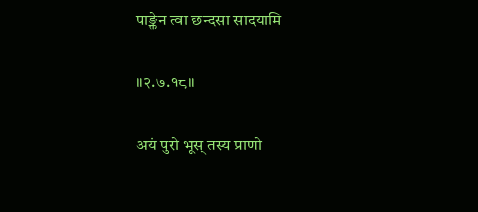पाङ्क्तेन त्वा छन्दसा सादयामि

॥२.७.१८॥

अयं पुरो भूस् तस्य प्राणो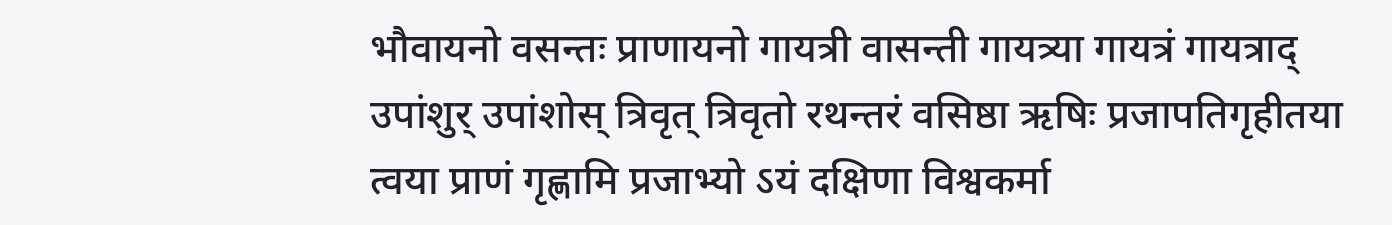भौवायनो वसन्तः प्राणायनो गायत्री वासन्ती गायत्र्या गायत्रं गायत्राद् उपांशुर् उपांशोस् त्रिवृत् त्रिवृतो रथन्तरं वसिष्ठा ऋषिः प्रजापतिगृहीतया त्वया प्राणं गृह्णामि प्रजाभ्यो ऽयं दक्षिणा विश्वकर्मा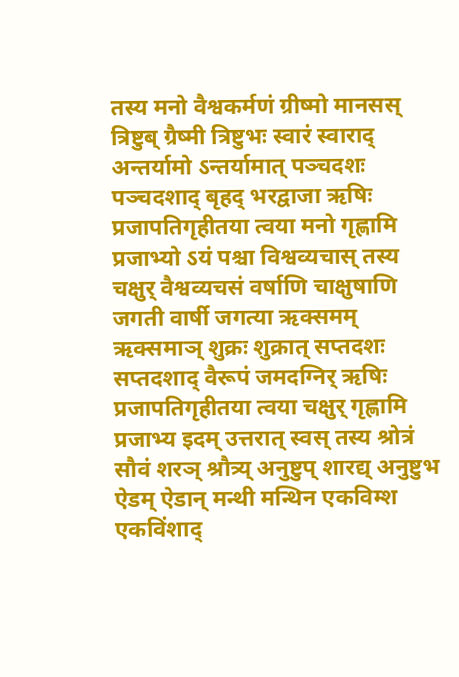तस्य मनो वैश्वकर्मणं ग्रीष्मो मानसस् त्रिष्टुब् ग्रैष्मी त्रिष्टुभः स्वारं स्वाराद् अन्तर्यामो ऽन्तर्यामात् पञ्चदशः पञ्चदशाद् बृहद् भरद्वाजा ऋषिः प्रजापतिगृहीतया त्वया मनो गृह्णामि प्रजाभ्यो ऽयं पश्चा विश्वव्यचास् तस्य चक्षुर् वैश्वव्यचसं वर्षाणि चाक्षुषाणि जगती वार्षी जगत्या ऋक्समम् ऋक्समाञ् शुक्रः शुक्रात् सप्तदशः सप्तदशाद् वैरूपं जमदग्निर् ऋषिः प्रजापतिगृहीतया त्वया चक्षुर् गृह्णामि प्रजाभ्य इदम् उत्तरात् स्वस् तस्य श्रोत्रं सौवं शरञ् श्रौत्र्य् अनुष्टुप् शारद्य् अनुष्टुभ ऐडम् ऐडान् मन्थी मन्थिन एकविम्श एकविंशाद्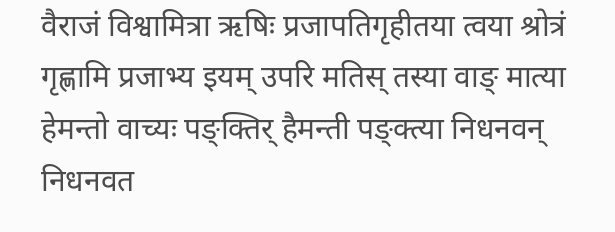वैराजं विश्वामित्रा ऋषिः प्रजापतिगृहीतया त्वया श्रोत्रं गृह्णामि प्रजाभ्य इयम् उपरि मतिस् तस्या वाङ् मात्या हेमन्तो वाच्यः पङ्क्तिर् हैमन्ती पङ्क्त्या निधनवन् निधनवत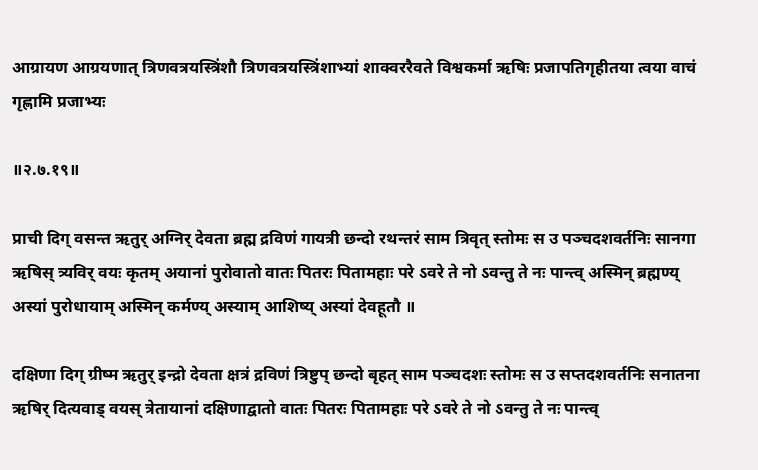आग्रायण आग्रयणात् त्रिणवत्रयस्त्रिंशौ त्रिणवत्रयस्त्रिंशाभ्यां शाक्वररैवते विश्वकर्मा ऋषिः प्रजापतिगृहीतया त्वया वाचं गृह्णामि प्रजाभ्यः

॥२.७.१९॥

प्राची दिग् वसन्त ऋतुर् अग्निर् देवता ब्रह्म द्रविणं गायत्री छन्दो रथन्तरं साम त्रिवृत् स्तोमः स उ पञ्चदशवर्तनिः सानगा ऋषिस् त्र्यविर् वयः कृतम् अयानां पुरोवातो वातः पितरः पितामहाः परे ऽवरे ते नो ऽवन्तु ते नः पान्त्व् अस्मिन् ब्रह्मण्य् अस्यां पुरोधायाम् अस्मिन् कर्मण्य् अस्याम् आशिष्य् अस्यां देवहूतौ ॥

दक्षिणा दिग् ग्रीष्म ऋतुर् इन्द्रो देवता क्षत्रं द्रविणं त्रिष्टुप् छन्दो बृहत् साम पञ्चदशः स्तोमः स उ सप्तदशवर्तनिः सनातना ऋषिर् दित्यवाड् वयस् त्रेतायानां दक्षिणाद्वातो वातः पितरः पितामहाः परे ऽवरे ते नो ऽवन्तु ते नः पान्त्व्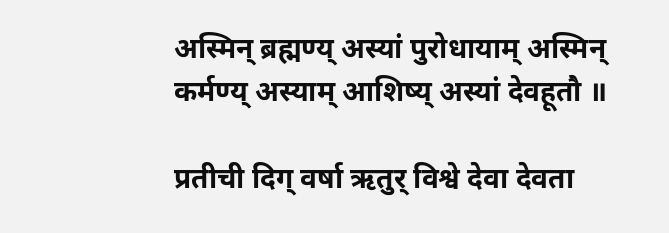अस्मिन् ब्रह्मण्य् अस्यां पुरोधायाम् अस्मिन् कर्मण्य् अस्याम् आशिष्य् अस्यां देवहूतौ ॥

प्रतीची दिग् वर्षा ऋतुर् विश्वे देवा देवता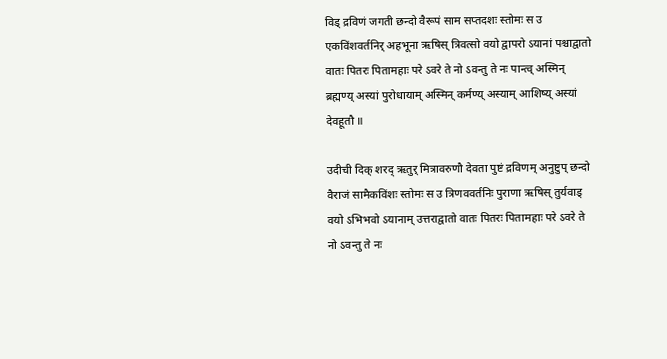विड् द्रविणं जगती छन्दो वैरूपं साम सप्तदशः स्तोमः स उ एकविंशवर्तनिर् अहभूना ऋषिस् त्रिवत्सो वयो द्वापरो ऽयानां पश्चाद्वातो वातः पितरः पितामहाः परे ऽवरे ते नो ऽवन्तु ते नः पान्त्व् अस्मिन् ब्रह्मण्य् अस्यां पुरोधायाम् अस्मिन् कर्मण्य् अस्याम् आशिष्य् अस्यां देवहूतौ ॥

उदीची दिक् शरद् ऋतुर् मित्रावरुणौ देवता पुष्टं द्रविणम् अनुष्टुप् छन्दो वैराजं सामैकविंशः स्तोमः स उ त्रिणववर्तनिः पुराणा ऋषिस् तुर्यवाड् वयो ऽभिभवो ऽयानाम् उत्तराद्वातो वातः पितरः पितामहाः परे ऽवरे ते नो ऽवन्तु ते नः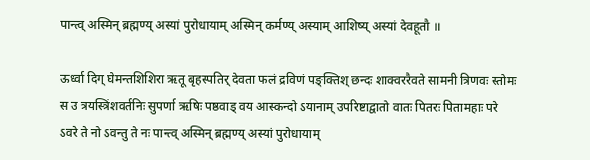पान्त्व् अस्मिन् ब्रह्मण्य् अस्यां पुरोधायाम् अस्मिन् कर्मण्य् अस्याम् आशिष्य् अस्यां देवहूतौ ॥

ऊर्ध्वा दिग् घेमन्तशिशिरा ऋतू बृहस्पतिर् देवता फलं द्रविणं पङ्क्तिश् छन्दः शाक्वररैवते सामनी त्रिणवः स्तोमः स उ त्रयस्त्रिंशवर्तनिः सुपर्णा ऋषिः पष्ठवाड् वय आस्कन्दो ऽयानाम् उपरिष्टाद्वातो वातः पितरः पितामहाः परे ऽवरे ते नो ऽवन्तु ते नः पान्त्व् अस्मिन् ब्रह्मण्य् अस्यां पुरोधायाम्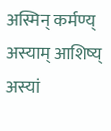अस्मिन् कर्मण्य् अस्याम् आशिष्य् अस्यां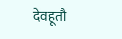देवहूतौ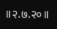॥२.७.२०॥